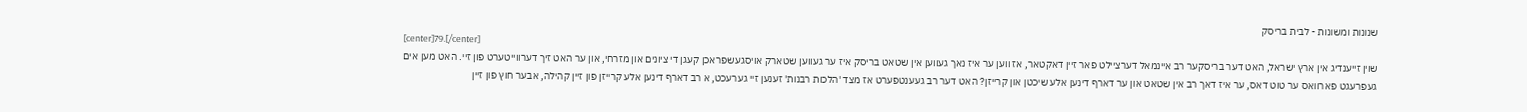שנונות ומשונות - לבית בריסק
[center]79.[/center]
שוין זייענדיג אין ארץ ישראל, האט דער בריסקער רב איינמאל דערציילט פאר זיין דאקטאר, אז ווען ער איז נאך געווען אין שטאט בריסק איז ער געווען שטארק אויסגעשפראכן קעגן די ציונים און מזרחי, און ער האט זיך דערווייטערט פון זיי. האט מען אים געפרעגט פארוואס ער טוט דאס, ער איז דאך רב אין שטאט און ער דארף דינען אלע שיכטן און קרייזן? האט דער רב געענטפערט אז מצד 'הלכות רבנות' זענען זיי גערעכט, א רב דארף דינען אלע קרייזן פון זיין קהילה, אבער חוץ פון זיין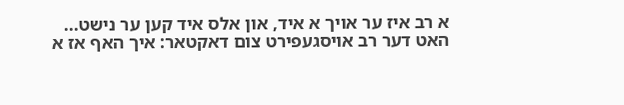א רב איז ער אויך א איד, און אלס איד קען ער נישט...
האט דער רב אויסגעפירט צום דאקטאר: איך האף אז א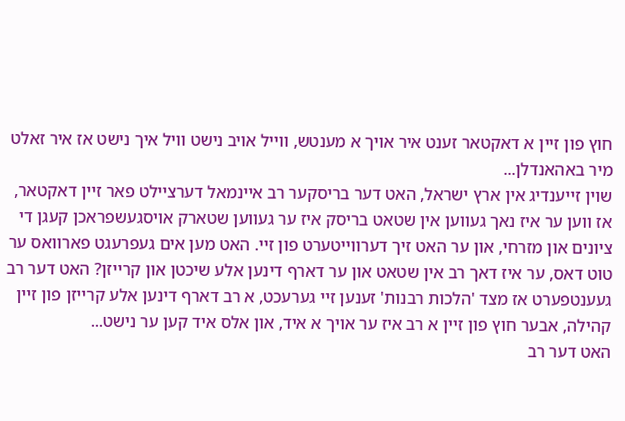חוץ פון זיין א דאקטאר זענט איר אויך א מענטש, ווייל אויב נישט וויל איך נישט אז איר זאלט מיר באהאנדלן...
שוין זייענדיג אין ארץ ישראל, האט דער בריסקער רב איינמאל דערציילט פאר זיין דאקטאר, אז ווען ער איז נאך געווען אין שטאט בריסק איז ער געווען שטארק אויסגעשפראכן קעגן די ציונים און מזרחי, און ער האט זיך דערווייטערט פון זיי. האט מען אים געפרעגט פארוואס ער טוט דאס, ער איז דאך רב אין שטאט און ער דארף דינען אלע שיכטן און קרייזן? האט דער רב געענטפערט אז מצד 'הלכות רבנות' זענען זיי גערעכט, א רב דארף דינען אלע קרייזן פון זיין קהילה, אבער חוץ פון זיין א רב איז ער אויך א איד, און אלס איד קען ער נישט...
האט דער רב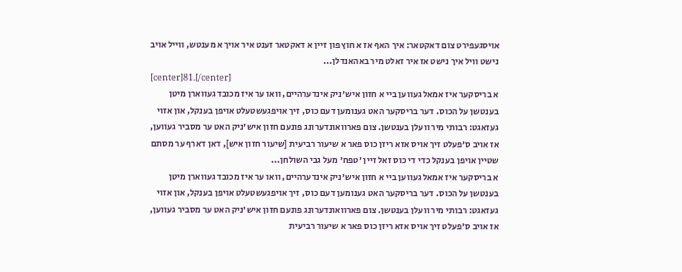אויסגעפירט צום דאקטאר: איך האף אז א חוץ פון זיין א דאקטאר זענט איר אויך א מענטש, ווייל אויב נישט וויל איך נישט אז איר זאלט מיר באהאנדלן...
[center]81.[/center]
א בריסקער איז אמאל געווען ביי א חזון איש'ניק אינדערהיים, וואו ער איז מכובד געווארן מיטן בענטשן על הכוס. דער בריסקער האט גענומען דעם כוס, זיך אויפגעשטעלט אויפן בענקל, און אזוי געזאגט: רבותי מיר וועלן בענטשן. צום פארוואונדערונג פונעם חזון איש'ניק האט ער מסביר געווען, אז אויב ס'פעלט זיך אויס אזא ריזן כוס פאר א שיעור רביעית [שיעור חזון איש], דאן דארף ער מסתם שטיין אויפן בענקל כדי די כוס זאל זיין 'טפח' מעל גבי השולחן...
א בריסקער איז אמאל געווען ביי א חזון איש'ניק אינדערהיים, וואו ער איז מכובד געווארן מיטן בענטשן על הכוס. דער בריסקער האט גענומען דעם כוס, זיך אויפגעשטעלט אויפן בענקל, און אזוי געזאגט: רבותי מיר וועלן בענטשן. צום פארוואונדערונג פונעם חזון איש'ניק האט ער מסביר געווען, אז אויב ס'פעלט זיך אויס אזא ריזן כוס פאר א שיעור רביעית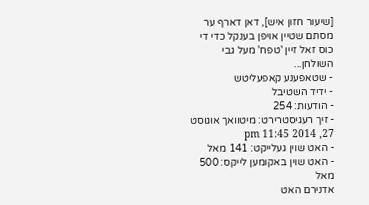[שיעור חזון איש], דאן דארף ער מסתם שטיין אויפן בענקל כדי די כוס זאל זיין 'טפח' מעל גבי השולחן...
- שטאפענע קאפעליטש
- ידיד השטיבל
- הודעות: 254
- זיך רעגיסטרירט: מיטוואך אוגוסט 27, 2014 11:45 pm
- האט שוין געלייקט: 141 מאל
- האט שוין באקומען לייקס: 500 מאל
אדנירם האט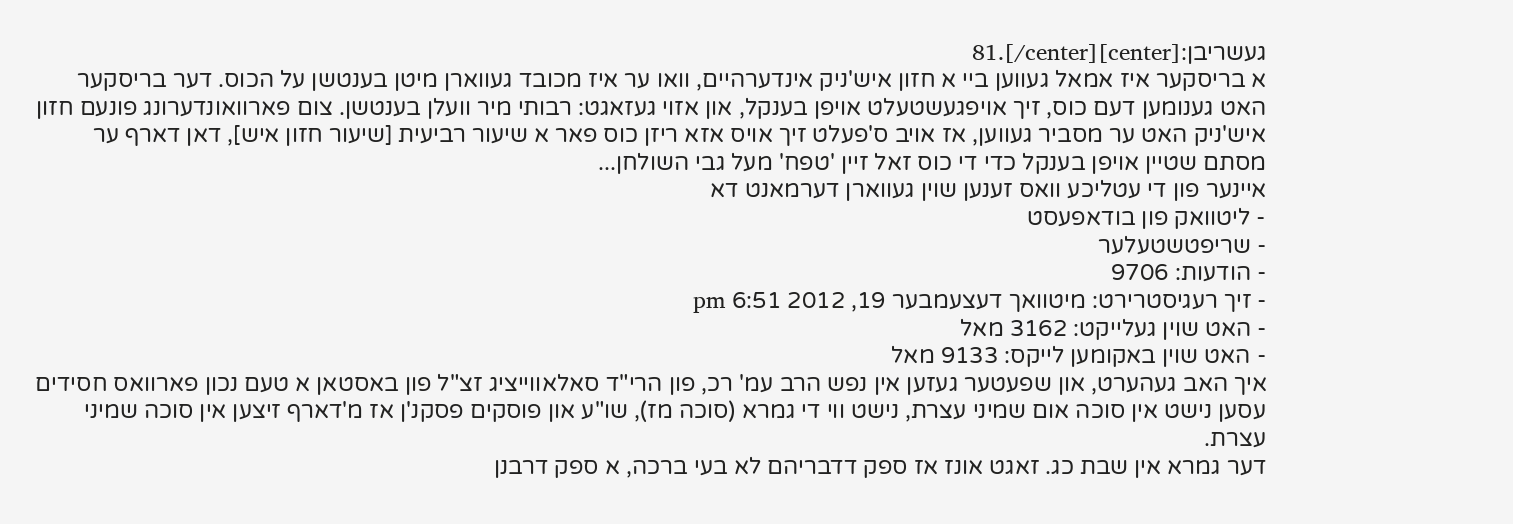געשריבן:[center]81.[/center]
א בריסקער איז אמאל געווען ביי א חזון איש'ניק אינדערהיים, וואו ער איז מכובד געווארן מיטן בענטשן על הכוס. דער בריסקער האט גענומען דעם כוס, זיך אויפגעשטעלט אויפן בענקל, און אזוי געזאגט: רבותי מיר וועלן בענטשן. צום פארוואונדערונג פונעם חזון איש'ניק האט ער מסביר געווען, אז אויב ס'פעלט זיך אויס אזא ריזן כוס פאר א שיעור רביעית [שיעור חזון איש], דאן דארף ער מסתם שטיין אויפן בענקל כדי די כוס זאל זיין 'טפח' מעל גבי השולחן...
איינער פון די עטליכע וואס זענען שוין געווארן דערמאנט דא
- ליטוואק פון בודאפעסט
- שריפטשטעלער
- הודעות: 9706
- זיך רעגיסטרירט: מיטוואך דעצעמבער 19, 2012 6:51 pm
- האט שוין געלייקט: 3162 מאל
- האט שוין באקומען לייקס: 9133 מאל
איך האב געהערט, און שפעטער געזען אין נפש הרב עמ' רכ, פון הרי"ד סאלאווייציג זצ"ל פון באסטאן א טעם נכון פארוואס חסידים עסען נישט אין סוכה אום שמיני עצרת, נישט ווי די גמרא (סוכה מז), שו"ע און פוסקים פסקנ'ן אז מ'דארף זיצען אין סוכה שמיני עצרת.
דער גמרא אין שבת כג. זאגט אונז אז ספק דדבריהם לא בעי ברכה, א ספק דרבנן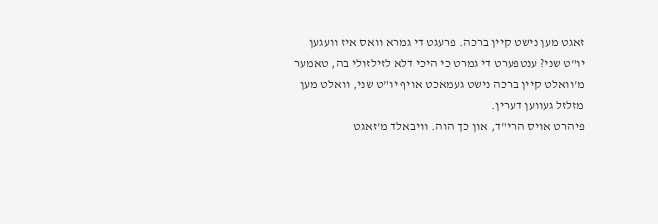זאגט מען נישט קיין ברכה. פרעגט די גמרא וואס איז וועגען יו"ט שני? ענטפערט די גמרט כי היכי דלא לזילזולי בה, טאמער מ'וואלט קיין ברכה נישט געמאכט אויף יו"ט שני, וואלט מען מזלזל געווען דערין.
פיהרט אויס הרי"ד, און כך הוה. וויבאלד מ'זאגט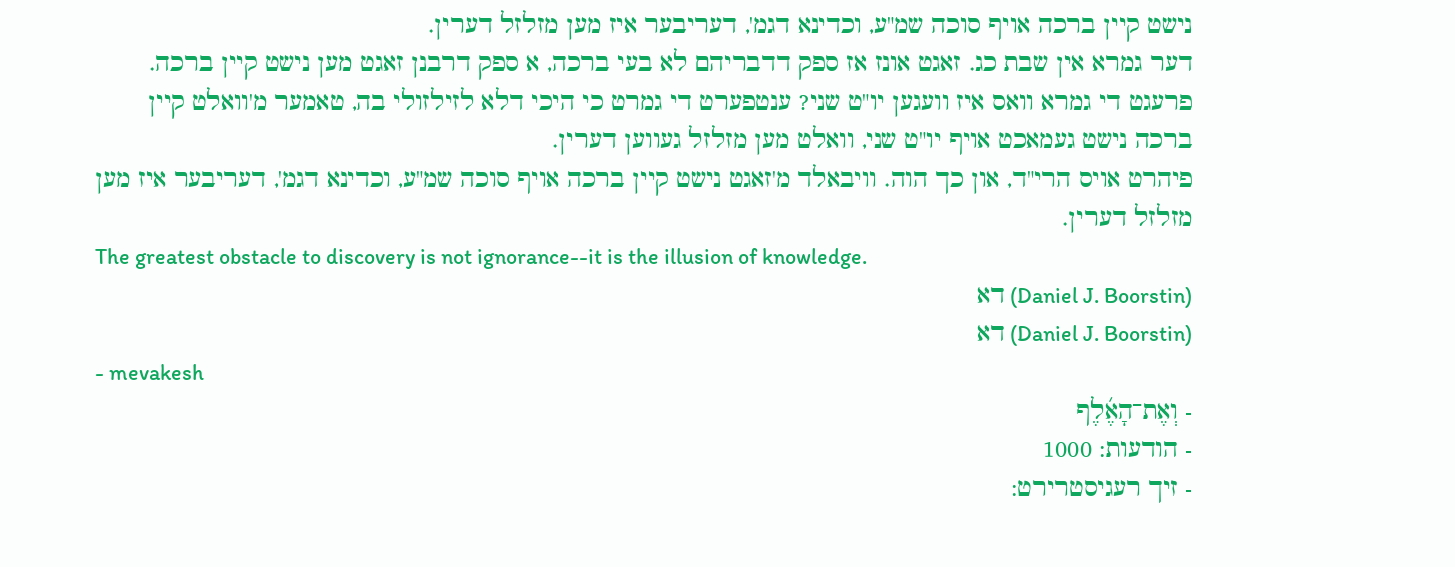נישט קיין ברכה אויף סוכה שמ"ע, וכדינא דגמ', דעריבער איז מען מזלזל דערין.
דער גמרא אין שבת כג. זאגט אונז אז ספק דדבריהם לא בעי ברכה, א ספק דרבנן זאגט מען נישט קיין ברכה. פרעגט די גמרא וואס איז וועגען יו"ט שני? ענטפערט די גמרט כי היכי דלא לזילזולי בה, טאמער מ'וואלט קיין ברכה נישט געמאכט אויף יו"ט שני, וואלט מען מזלזל געווען דערין.
פיהרט אויס הרי"ד, און כך הוה. וויבאלד מ'זאגט נישט קיין ברכה אויף סוכה שמ"ע, וכדינא דגמ', דעריבער איז מען מזלזל דערין.
The greatest obstacle to discovery is not ignorance--it is the illusion of knowledge.
(Daniel J. Boorstin) דא
(Daniel J. Boorstin) דא
- mevakesh
- וְאֶת־הָאֶ֜לֶף
- הודעות: 1000
- זיך רעגיסטרירט: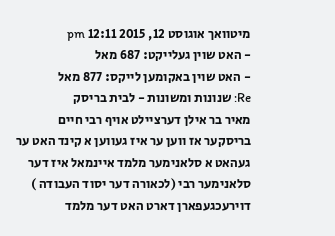מיטוואך אוגוסט 12, 2015 12:11 pm
- האט שוין געלייקט: 687 מאל
- האט שוין באקומען לייקס: 877 מאל
Re: שנונות ומשונות - לבית בריסק
מאיר בר אילן דערציילט אויף רבי חיים בריסקער אז ווען ער איז געווען א קינד האט ער געהאט א סלאנימער מלמד איינמאל איז דער סלאנימער רבי (לכאורה דער יסוד העבודה ) דוירעכגעפארן דארט האט דער מלמד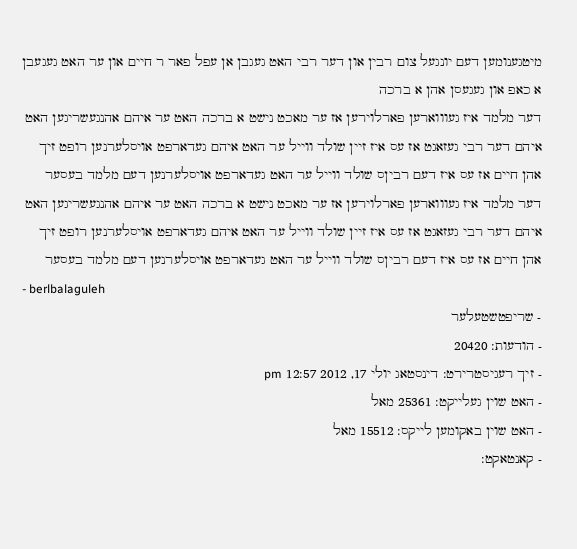מיטגענומען דעם יונגעל צום רבין און דער רבי האט געגבן אן עפל פאר ר חיים און ער האט געגעבן א כאפ און געגעסן אהן א ברכה
דער מלמד איז געוווארען פארלוירען אז ער מאכט נישט א ברכה האט ער איהם אהנגעשריגען האט איהם דער רבי געזאגט אז עס איז זיין שולד ווייל ער האט איהם געדארפט אויסלערנען רופט זיך אהן חיים אז עס איז דעם רביןס שולד ווייל ער האט געדארפט אויסלערנען דעם מלמד בעסער
דער מלמד איז געוווארען פארלוירען אז ער מאכט נישט א ברכה האט ער איהם אהנגעשריגען האט איהם דער רבי געזאגט אז עס איז זיין שולד ווייל ער האט איהם געדארפט אויסלערנען רופט זיך אהן חיים אז עס איז דעם רביןס שולד ווייל ער האט געדארפט אויסלערנען דעם מלמד בעסער
- berlbalaguleh
- שריפטשטעלער
- הודעות: 20420
- זיך רעגיסטרירט: דינסטאג יולי 17, 2012 12:57 pm
- האט שוין געלייקט: 25361 מאל
- האט שוין באקומען לייקס: 15512 מאל
- קאנטאקט: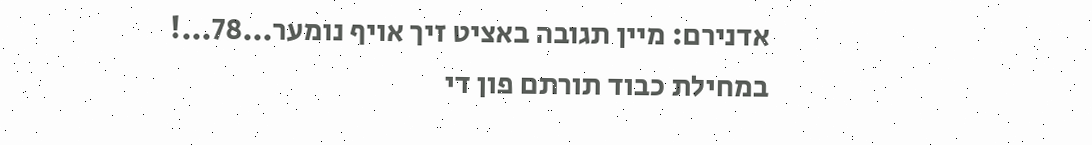אדנירם: מיין תגובה באציט זיך אויף נומער...78...!
במחילת כבוד תורתם פון די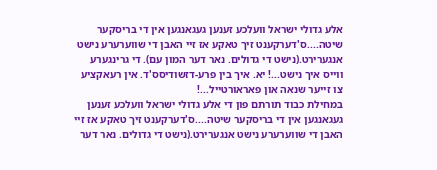אלע גדולי ישראל וועלכע זענען געגאנגען אין די בריסקער שיטה....ס'דערקענט זיך טאקע אז זיי האבן די שווערערע נישט אנגערירט.(נישט די גדולים. נאר דער המון עם). די גרינגערע ווייס איך נישט...! יא. איך בין פרע-דזשודיסס'ד. אין רעאקציע צו זייער שנאה און פאראורטייל...!
במחילת כבוד תורתם פון די אלע גדולי ישראל וועלכע זענען געגאנגען אין די בריסקער שיטה....ס'דערקענט זיך טאקע אז זיי האבן די שווערערע נישט אנגערירט.(נישט די גדולים. נאר דער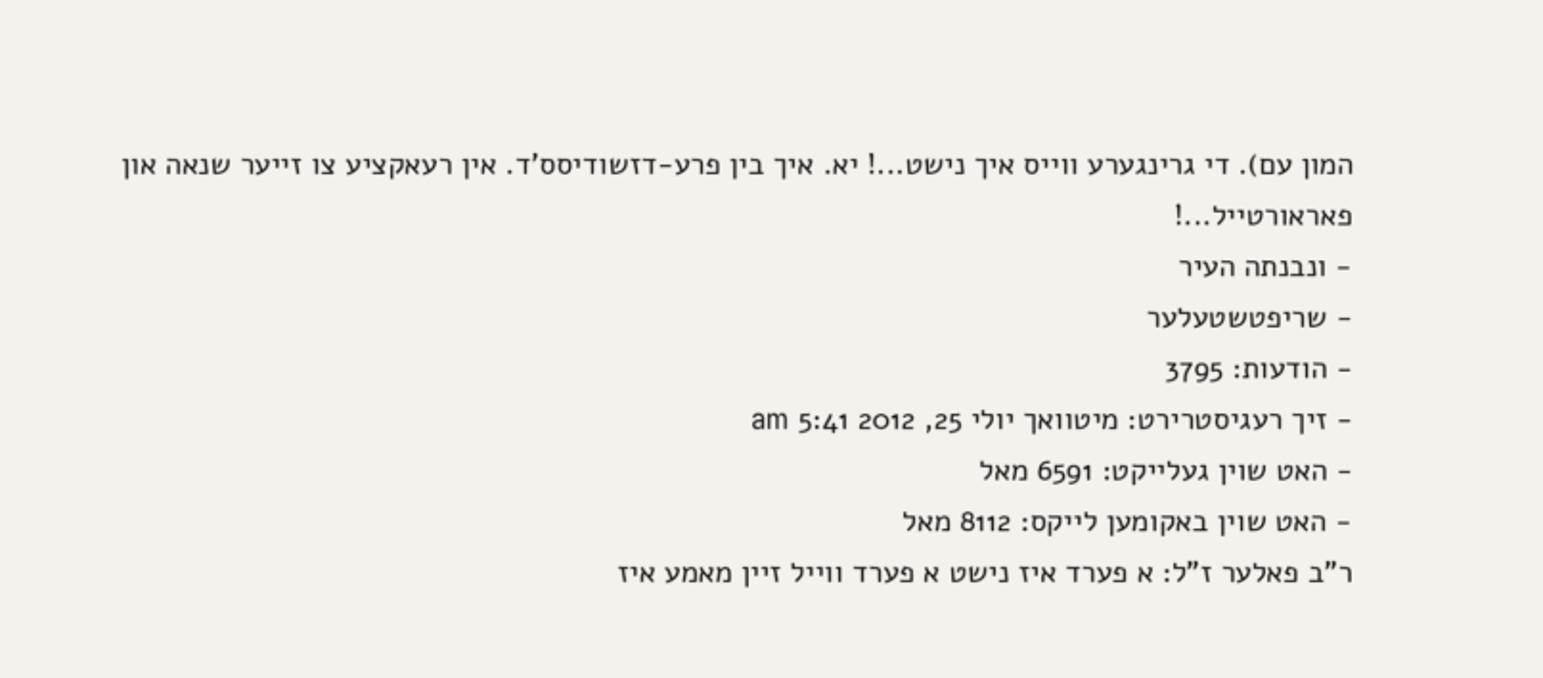המון עם). די גרינגערע ווייס איך נישט...! יא. איך בין פרע-דזשודיסס'ד. אין רעאקציע צו זייער שנאה און פאראורטייל...!
- ונבנתה העיר
- שריפטשטעלער
- הודעות: 3795
- זיך רעגיסטרירט: מיטוואך יולי 25, 2012 5:41 am
- האט שוין געלייקט: 6591 מאל
- האט שוין באקומען לייקס: 8112 מאל
ר"ב פאלער ז"ל: א פערד איז נישט א פערד ווייל זיין מאמע איז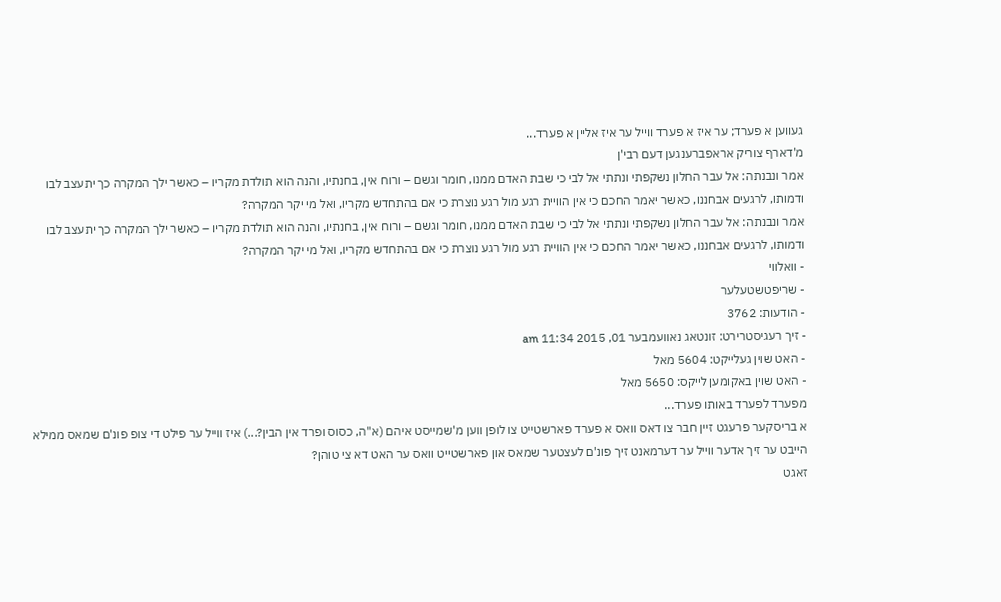געווען א פערד; ער איז א פערד ווייל ער איז אליין א פערד...
מ'דארף צוריק אראפברענגען דעם רבי'ן
אמר ונבנתה: אל עבר החלון נשקפתי ונתתי אל לבי כי שבת האדם ממנו, חומר וגשם – ורוח אין, בחנתיו, והנה הוא תולדת מקריו – כאשר ילך המקרה כך יתעצב לבו ודמותו, לרגעים אבחננו, כאשר יאמר החכם כי אין הוויית רגע מול רגע נוצרת כי אם בהתחדש מקריו, ואל מי יקר המקרה?
אמר ונבנתה: אל עבר החלון נשקפתי ונתתי אל לבי כי שבת האדם ממנו, חומר וגשם – ורוח אין, בחנתיו, והנה הוא תולדת מקריו – כאשר ילך המקרה כך יתעצב לבו ודמותו, לרגעים אבחננו, כאשר יאמר החכם כי אין הוויית רגע מול רגע נוצרת כי אם בהתחדש מקריו, ואל מי יקר המקרה?
- וואלווי
- שריפטשטעלער
- הודעות: 3762
- זיך רעגיסטרירט: זונטאג נאוועמבער 01, 2015 11:34 am
- האט שוין געלייקט: 5604 מאל
- האט שוין באקומען לייקס: 5650 מאל
מפערד לפערד באותו פערד...
א בריסקער פרעגט זיין חבר צו דאס וואס א פערד פארשטייט צו לופן ווען מ'שמייסט איהם (א"ה, כסוס ופרד אין הבין?...) איז ווייל ער פילט די צופ פונ'ם שמאס ממילא הייבט ער זיך אדער ווייל ער דערמאנט זיך פונ'ם לעצטער שמאס און פארשטייט וואס ער האט דא צי טוהן?
זאגט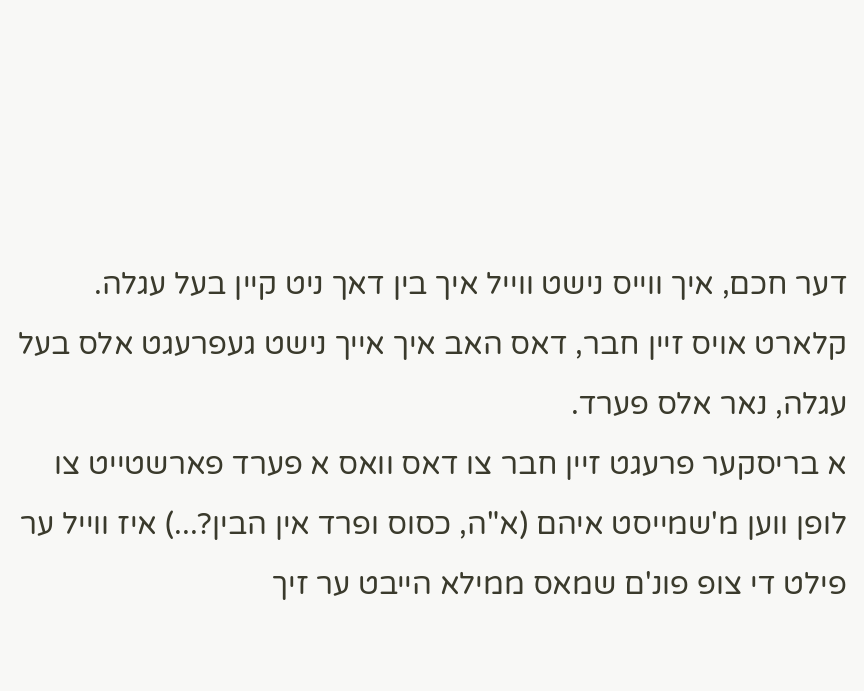דער חכם, איך ווייס נישט ווייל איך בין דאך ניט קיין בעל עגלה.
קלארט אויס זיין חבר, דאס האב איך אייך נישט געפרעגט אלס בעל עגלה, נאר אלס פערד.
א בריסקער פרעגט זיין חבר צו דאס וואס א פערד פארשטייט צו לופן ווען מ'שמייסט איהם (א"ה, כסוס ופרד אין הבין?...) איז ווייל ער פילט די צופ פונ'ם שמאס ממילא הייבט ער זיך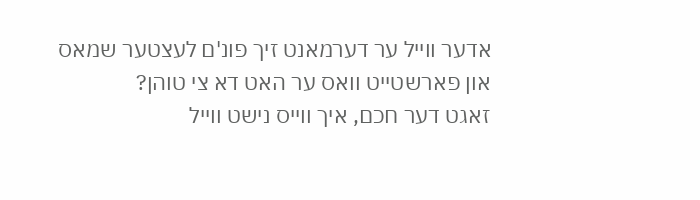אדער ווייל ער דערמאנט זיך פונ'ם לעצטער שמאס און פארשטייט וואס ער האט דא צי טוהן?
זאגט דער חכם, איך ווייס נישט ווייל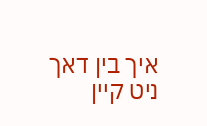איך בין דאך ניט קיין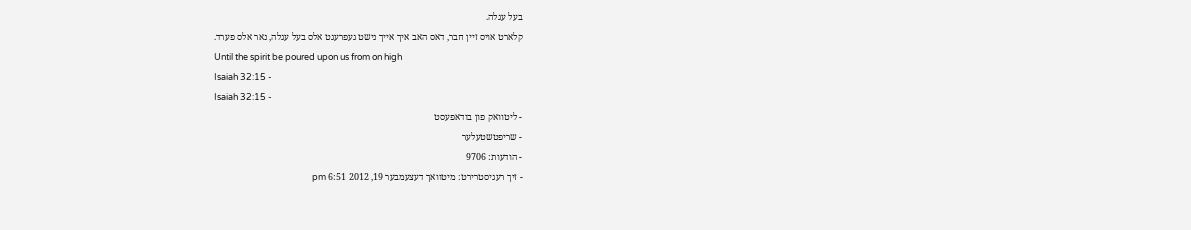בעל עגלה.
קלארט אויס זיין חבר, דאס האב איך אייך נישט געפרעגט אלס בעל עגלה, נאר אלס פערד.
Until the spirit be poured upon us from on high
Isaiah 32:15 -
Isaiah 32:15 -
- ליטוואק פון בודאפעסט
- שריפטשטעלער
- הודעות: 9706
- זיך רעגיסטרירט: מיטוואך דעצעמבער 19, 2012 6:51 pm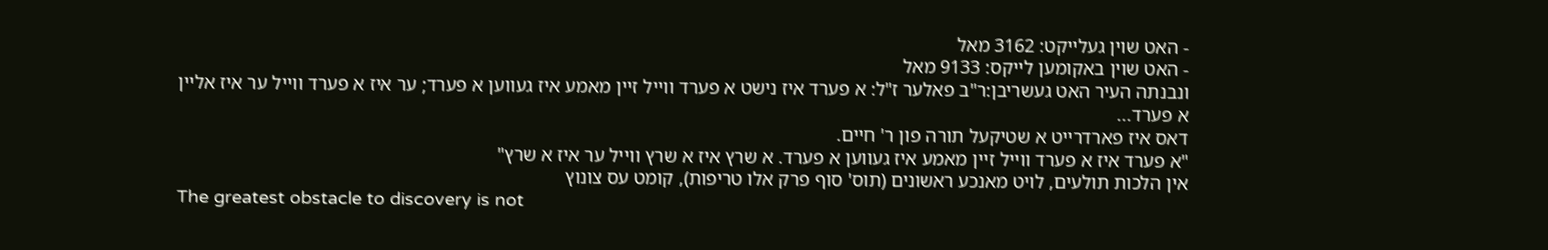- האט שוין געלייקט: 3162 מאל
- האט שוין באקומען לייקס: 9133 מאל
ונבנתה העיר האט געשריבן:ר"ב פאלער ז"ל: א פערד איז נישט א פערד ווייל זיין מאמע איז געווען א פערד; ער איז א פערד ווייל ער איז אליין א פערד...
דאס איז פארדרייט א שטיקעל תורה פון ר' חיים.
"א פערד איז א פערד ווייל זיין מאמע איז געווען א פערד. א שרץ איז א שרץ ווייל ער איז א שרץ"
אין הלכות תולעים, לויט מאנכע ראשונים (תוס' סוף פרק אלו טריפות), קומט עס צונוץ
The greatest obstacle to discovery is not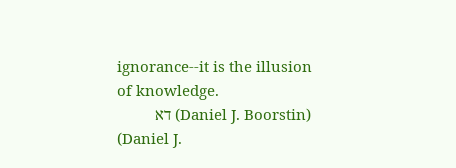ignorance--it is the illusion of knowledge.
(Daniel J. Boorstin) דא
(Daniel J.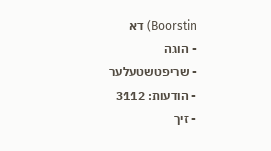Boorstin) דא
- הוגה
- שריפטשטעלער
- הודעות: 3112
- זיך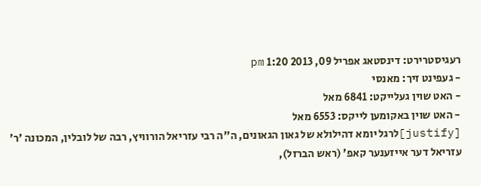רעגיסטרירט: דינסטאג אפריל 09, 2013 1:20 pm
- געפינט זיך: מאנסי
- האט שוין געלייקט: 6841 מאל
- האט שוין באקומען לייקס: 6553 מאל
[justify]לרגל יומא דהילולא של גאון הגאונים, ה"ה רבי עזריאל הורוויץ, רבה של לובלין, המכונה 'ר' עזריאל דער אייזענער קאפ' (ראש הברזל),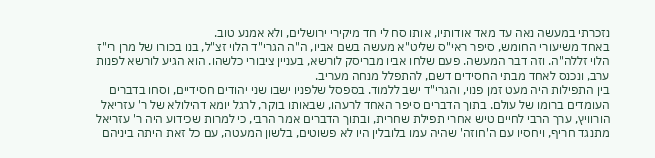נזכרתי במעשה נאה עד מאד אודותיו, אותו סח לי חד מיקירי ירושלים, ולא אמנע טוב.
באחד משיעורי החומש, סיפר ראי"ס שליט"א מעשה בשם אביו, ה"ה הגרי"ד הלוי זצ"ל, בנו בכורו של מרן רי"ז הלוי זללה"ה. וזה דבר המעשה. פעם שלחו אביו מבריסק לורשא, בעניין ציבורי כלשהו. הוא הגיע לורשא לפנות ערב, ונכנס לאחד מבתי החסידים דשם, להתפלל מנחה מעריב.
בין התפילות היה מעט זמן פנוי, והגרי"ד ישב ללמוד. בספסל שלפניו ישבו שני יהודים חסידיים, וסחו בדברים העומדים ברומו של עולם. בתוך הדברים סיפר האחד לרעהו, שבאותו בוקר, לרגל יומא דהילולא של ר' עזריאל הורוויץ, ערך הרבי לחיים טיש אחרי תפילת שחרית, ובתוך הדברים אמר הרבי, כי למרות שכידוע היה ר' עזריאל מתנגד חריף, ויחסיו עם ה'חוזה' שהיה עמו בלובלין היו לא פשוטים, בלשון המעטה, עם כל זאת היתה ביניהם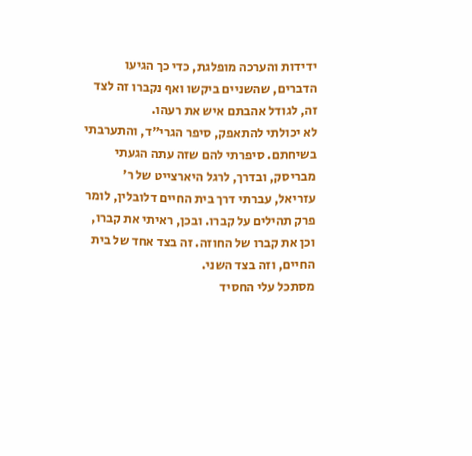ידידות והערכה מופלגת, כדי כך הגיעו הדברים, שהשניים ביקשו ואף נקברו זה לצד זה, לגודל אהבתם איש את רעהו.
לא יכולתי להתאפק, סיפר הגרי"ד, והתערבתי בשיחתם. סיפרתי להם שזה עתה הגעתי מבריסק, ובדרך, לרגל היארצייט של ר' עזריאל, עברתי דרך בית החיים דלובלין, לומר פרק תהילים על קברו. ובכן, ראיתי את קברו, וכן את קברו של החוזה. זה בצד אחד של בית החיים, וזה בצד השני.
מסתכל עלי החסיד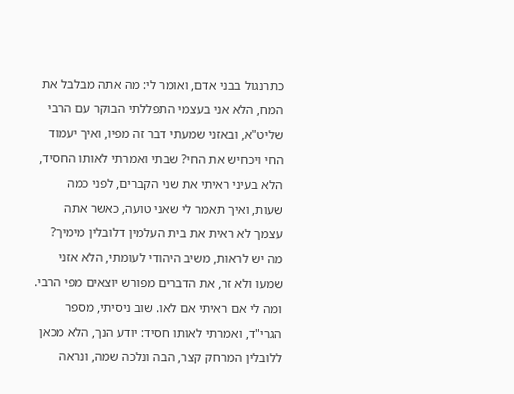כתרנגול בבני אדם, ואומר לי: מה אתה מבלבל את המח, הלא אני בעצמי התפללתי הבוקר עם הרבי שליט"א, ובאזני שמעתי דבר זה מפיו, ואיך יעמוד החי ויכחיש את החי? שבתי ואמרתי לאותו החסיד, הלא בעיני ראיתי את שני הקברים, לפני כמה שעות, ואיך תאמר לי שאני טועה, כאשר אתה עצמך לא ראית את בית העלמין דלובלין מימיך? מה יש לראות, משיב היהודי לעומתי, הלא אזני שמעו ולא זר, את הדברים מפורש יוצאים מפי הרבי. ומה לי אם ראיתי אם לאו. שוב ניסיתי, מספר הגרי"ד, ואמרתי לאותו חסיד: יודע הנך, הלא מכאן ללובלין המרחק קצר, הבה ונלכה שמה, ונראה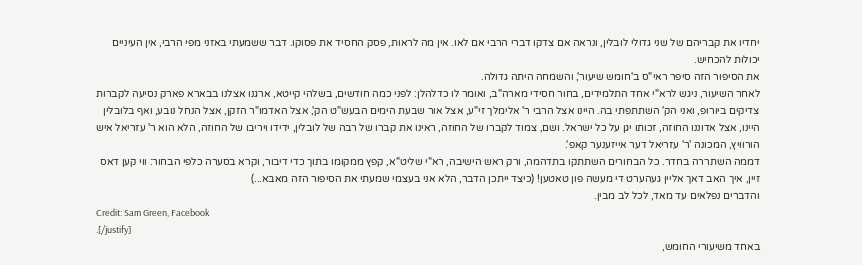יחדיו את קבריהם של שני גדולי לובלין, ונראה אם צדקו דברי הרבי אם לאו. אין מה לראות, פסק החסיד את פסוקו. דבר ששמעתי באזני מפי הרבי, אין העיניים יכולות להכחיש.
את הסיפור הזה סיפר ראי"ס ב'חומש שיעור', והשמחה היתה גדולה.
לאחר השיעור, ניגש לרא"י אחד התלמידים, בחור חסידי מארה"ב, ואומר לו כדלהלן: לפני כמה חודשים, בשלהי קייטא, ארגנו אצלנו בבארא פארק נסיעה לקברות צדיקים ביורופ, ואני הק' השתתפתי בה. היינו אצל הרבי ר' אלימלך זי"ע, אצל אור שבעת הימים הבעש"ט הק', אצל האדמו"ר הזקן, אצל הנחל נובע, ואף בלובלין היינו, אצל אדוננו החוזה, זכותו יגן על כל ישראל. ושם, צמוד לקברו של החוזה, ראינו את קברו של רבה של לובלין, ידידו ויריבו של החוזה, הלא הוא ר' עזריאל איש הורוויץ, המכונה 'ר' עזריאל דער אייזענער קאפ'.
דממה השתררה בחדר. כל הבחורים השתתקו בתדהמה, ורק ראש הישיבה, רא"י שליט"א, קפץ ממקומו בתוך כדי דיבור, וקרא בסערה כלפי הבחור: ווי קען דאס זיין, איך האב דאך אליין געהערט די מעשה פון טאטען! (כיצד ייתכן הדבר, הלא אני בעצמי שמעתי את הסיפור הזה מאבא...)
והדברים נפלאים עד מאד, לכל לב מבין.
Credit: Sam Green, Facebook
.[/justify]
באחד משיעורי החומש,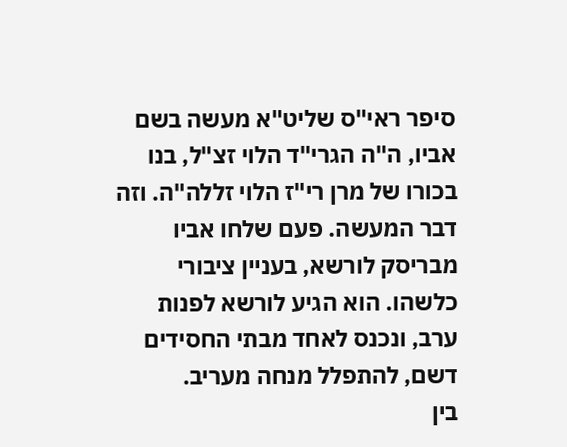סיפר ראי"ס שליט"א מעשה בשם אביו, ה"ה הגרי"ד הלוי זצ"ל, בנו בכורו של מרן רי"ז הלוי זללה"ה. וזה דבר המעשה. פעם שלחו אביו מבריסק לורשא, בעניין ציבורי כלשהו. הוא הגיע לורשא לפנות ערב, ונכנס לאחד מבתי החסידים דשם, להתפלל מנחה מעריב.
בין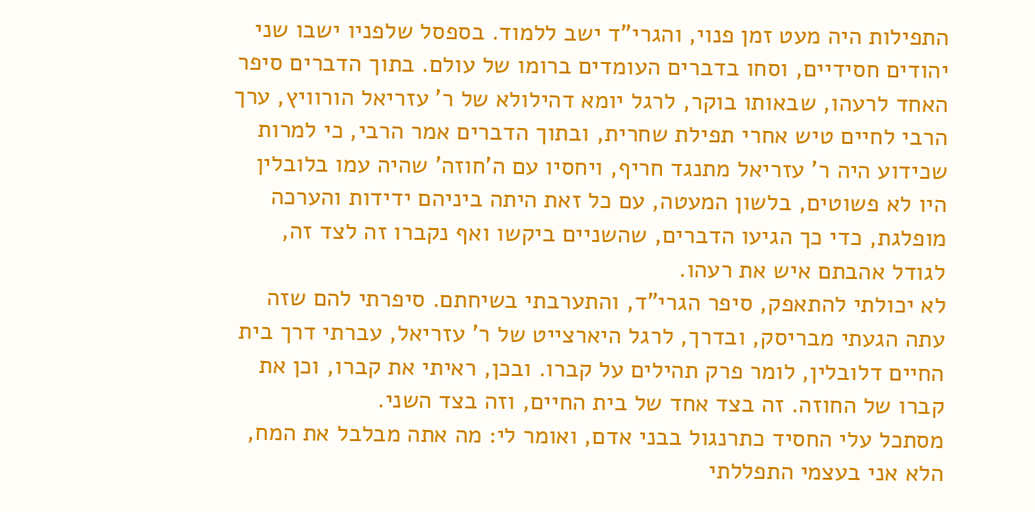התפילות היה מעט זמן פנוי, והגרי"ד ישב ללמוד. בספסל שלפניו ישבו שני יהודים חסידיים, וסחו בדברים העומדים ברומו של עולם. בתוך הדברים סיפר האחד לרעהו, שבאותו בוקר, לרגל יומא דהילולא של ר' עזריאל הורוויץ, ערך הרבי לחיים טיש אחרי תפילת שחרית, ובתוך הדברים אמר הרבי, כי למרות שכידוע היה ר' עזריאל מתנגד חריף, ויחסיו עם ה'חוזה' שהיה עמו בלובלין היו לא פשוטים, בלשון המעטה, עם כל זאת היתה ביניהם ידידות והערכה מופלגת, כדי כך הגיעו הדברים, שהשניים ביקשו ואף נקברו זה לצד זה, לגודל אהבתם איש את רעהו.
לא יכולתי להתאפק, סיפר הגרי"ד, והתערבתי בשיחתם. סיפרתי להם שזה עתה הגעתי מבריסק, ובדרך, לרגל היארצייט של ר' עזריאל, עברתי דרך בית החיים דלובלין, לומר פרק תהילים על קברו. ובכן, ראיתי את קברו, וכן את קברו של החוזה. זה בצד אחד של בית החיים, וזה בצד השני.
מסתכל עלי החסיד כתרנגול בבני אדם, ואומר לי: מה אתה מבלבל את המח, הלא אני בעצמי התפללתי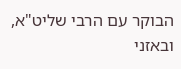הבוקר עם הרבי שליט"א, ובאזני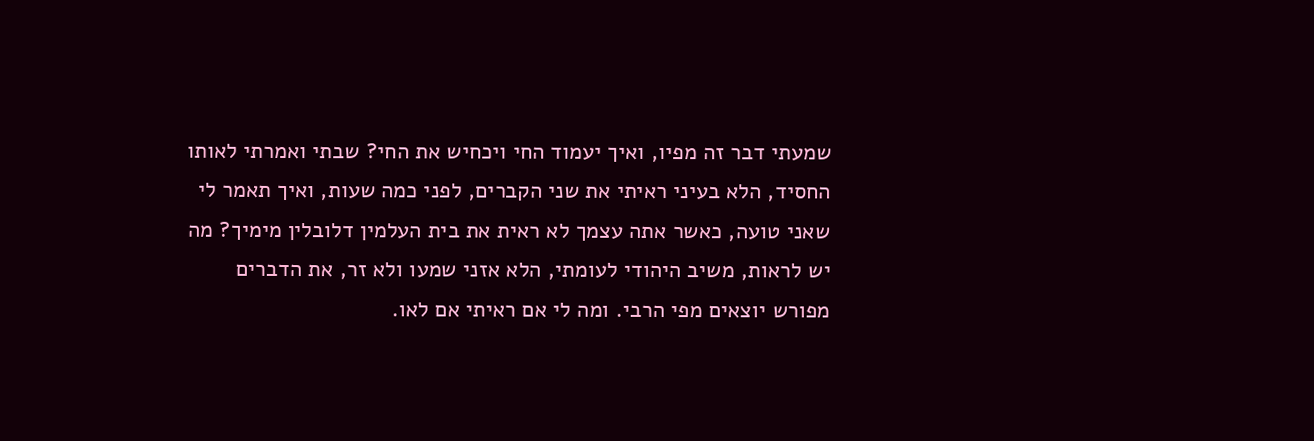שמעתי דבר זה מפיו, ואיך יעמוד החי ויכחיש את החי? שבתי ואמרתי לאותו החסיד, הלא בעיני ראיתי את שני הקברים, לפני כמה שעות, ואיך תאמר לי שאני טועה, כאשר אתה עצמך לא ראית את בית העלמין דלובלין מימיך? מה יש לראות, משיב היהודי לעומתי, הלא אזני שמעו ולא זר, את הדברים מפורש יוצאים מפי הרבי. ומה לי אם ראיתי אם לאו.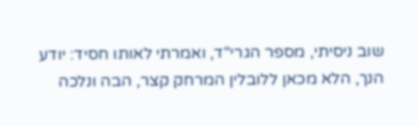שוב ניסיתי, מספר הגרי"ד, ואמרתי לאותו חסיד: יודע הנך, הלא מכאן ללובלין המרחק קצר, הבה ונלכה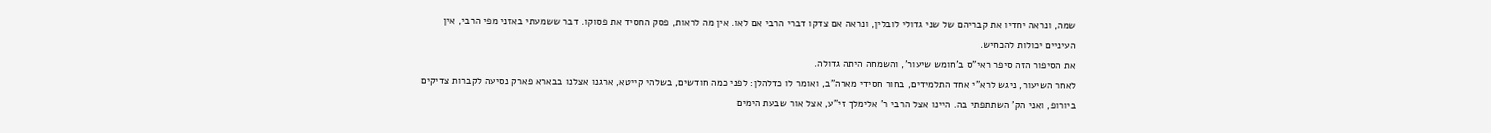שמה, ונראה יחדיו את קבריהם של שני גדולי לובלין, ונראה אם צדקו דברי הרבי אם לאו. אין מה לראות, פסק החסיד את פסוקו. דבר ששמעתי באזני מפי הרבי, אין העיניים יכולות להכחיש.
את הסיפור הזה סיפר ראי"ס ב'חומש שיעור', והשמחה היתה גדולה.
לאחר השיעור, ניגש לרא"י אחד התלמידים, בחור חסידי מארה"ב, ואומר לו כדלהלן: לפני כמה חודשים, בשלהי קייטא, ארגנו אצלנו בבארא פארק נסיעה לקברות צדיקים ביורופ, ואני הק' השתתפתי בה. היינו אצל הרבי ר' אלימלך זי"ע, אצל אור שבעת הימים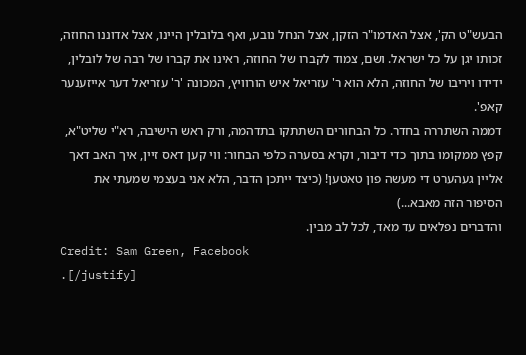הבעש"ט הק', אצל האדמו"ר הזקן, אצל הנחל נובע, ואף בלובלין היינו, אצל אדוננו החוזה, זכותו יגן על כל ישראל. ושם, צמוד לקברו של החוזה, ראינו את קברו של רבה של לובלין, ידידו ויריבו של החוזה, הלא הוא ר' עזריאל איש הורוויץ, המכונה 'ר' עזריאל דער אייזענער קאפ'.
דממה השתררה בחדר. כל הבחורים השתתקו בתדהמה, ורק ראש הישיבה, רא"י שליט"א, קפץ ממקומו בתוך כדי דיבור, וקרא בסערה כלפי הבחור: ווי קען דאס זיין, איך האב דאך אליין געהערט די מעשה פון טאטען! (כיצד ייתכן הדבר, הלא אני בעצמי שמעתי את הסיפור הזה מאבא...)
והדברים נפלאים עד מאד, לכל לב מבין.
Credit: Sam Green, Facebook
.[/justify]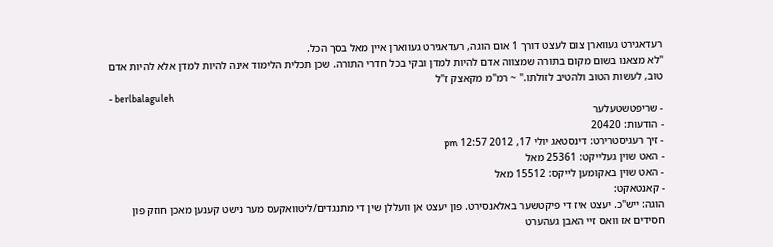רעדאגירט געווארן צום לעצט דורך 1 אום הוגה, רעדאגירט געווארן איין מאל בסך הכל.
"לא מצאנו בשום מקום בתורה שמצווה אדם להיות למדן ובקי בכל חדרי התורה. שכן תכלית הלימוד אינה להיות למדן אלא להיות אדם טוב, לעשות הטוב ולהטיב לזולתו." ~ רמ"מ מקאצק ז"ל
- berlbalaguleh
- שריפטשטעלער
- הודעות: 20420
- זיך רעגיסטרירט: דינסטאג יולי 17, 2012 12:57 pm
- האט שוין געלייקט: 25361 מאל
- האט שוין באקומען לייקס: 15512 מאל
- קאנטאקט:
הוגה: ייש"כ. יעצט איז די פיקטשער באלאנסירט. פון יעצט אן וועללן שין די מתנגדים/ליטוואקעס מער נישט קענען מאכן חוזק פון חסידים אז וואס זיי האבן געהערט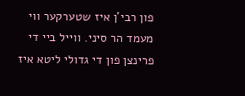פון רבי'ן איז שטערקער ווי מעמד הר סיני. ווייל ביי די פרינצן פון די גדולי ליטא איז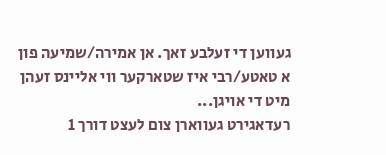געווען די זעלבע זאך. אן אמירה/שמיעה פון א טאטע/רבי איז שטארקער ווי אליינס זעהן מיט די אויגן...
רעדאגירט געווארן צום לעצט דורך 1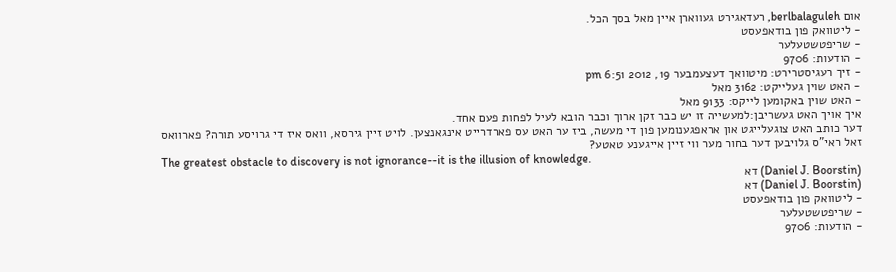אום berlbalaguleh, רעדאגירט געווארן איין מאל בסך הכל.
- ליטוואק פון בודאפעסט
- שריפטשטעלער
- הודעות: 9706
- זיך רעגיסטרירט: מיטוואך דעצעמבער 19, 2012 6:51 pm
- האט שוין געלייקט: 3162 מאל
- האט שוין באקומען לייקס: 9133 מאל
איך אויך האט געשריבן:למעשייה זו יש כבר זקן ארוך וכבר הובא לעיל לפחות פעם אחד.
דער כותב האט צוגעלייגט און אראפגענומען פון די מעשה, ביז ער האט עס פארדרייט אינגאנצען. לויט זיין גירסא, וואס איז די גרויסע תורה? פארוואס זאל ראי"ס גלויבען דער בחור מער ווי זיין אייגענע טאטע?
The greatest obstacle to discovery is not ignorance--it is the illusion of knowledge.
(Daniel J. Boorstin) דא
(Daniel J. Boorstin) דא
- ליטוואק פון בודאפעסט
- שריפטשטעלער
- הודעות: 9706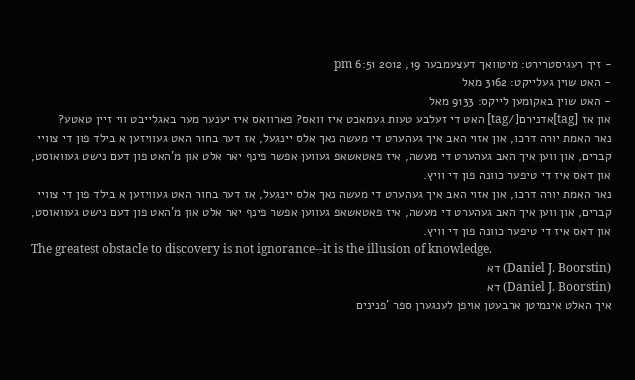- זיך רעגיסטרירט: מיטוואך דעצעמבער 19, 2012 6:51 pm
- האט שוין געלייקט: 3162 מאל
- האט שוין באקומען לייקס: 9133 מאל
און אז [tag]אדנירם[/tag] האט די זעלבע טעות געמאכט איז וואס? פארוואס איז יענער מער באגלייבט ווי זיין טאטע?
נאר האמת יורה דרכו, און אזוי האב איך געהערט די מעשה נאך אלס יינגעל, אז דער בחור האט געוויזען א בילד פון די צוויי קברים, און ווען איך האב געהערט די מעשה, איז פאטאשאפ געווען אפשר פינף יאר אלט און מ'האט פון דעם נישט געוואוסט, און דאס איז די טיפער כוונה פון די וויץ.
נאר האמת יורה דרכו, און אזוי האב איך געהערט די מעשה נאך אלס יינגעל, אז דער בחור האט געוויזען א בילד פון די צוויי קברים, און ווען איך האב געהערט די מעשה, איז פאטאשאפ געווען אפשר פינף יאר אלט און מ'האט פון דעם נישט געוואוסט, און דאס איז די טיפער כוונה פון די וויץ.
The greatest obstacle to discovery is not ignorance--it is the illusion of knowledge.
(Daniel J. Boorstin) דא
(Daniel J. Boorstin) דא
איך האלט אינמיטן ארבעטן אויפן לענגערן ספר 'פנינים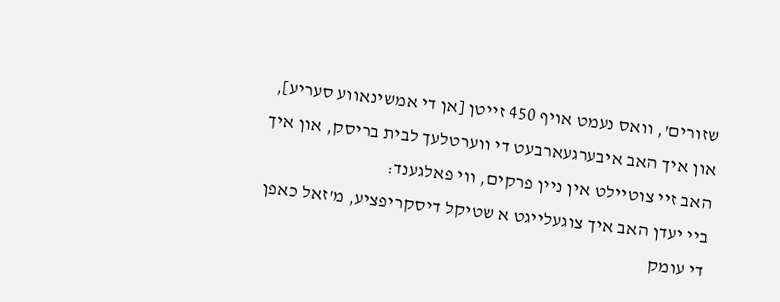שזורים', וואס נעמט אויף 450 זייטן [אן די אמשינאווע סעריע], און איך האב איבערגעארבעט די ווערטלעך לבית בריסק, און איך האב זיי צוטיילט אין ניין פרקים, ווי פאלגענד:
ביי יעדן האב איך צוגעלייגט א שטיקל דיסקריפציע, מ'זאל כאפן די עומק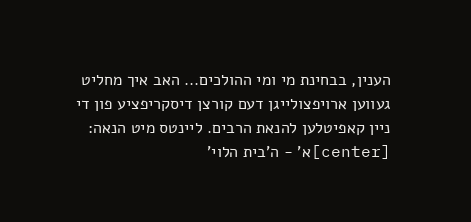הענין, בבחינת מי ומי ההולכים... האב איך מחליט געווען ארויפצולייגן דעם קורצן דיסקריפציע פון די ניין קאפיטלען להנאת הרבים. ליינטס מיט הנאה:
[center]א' - ה'בית הלוי'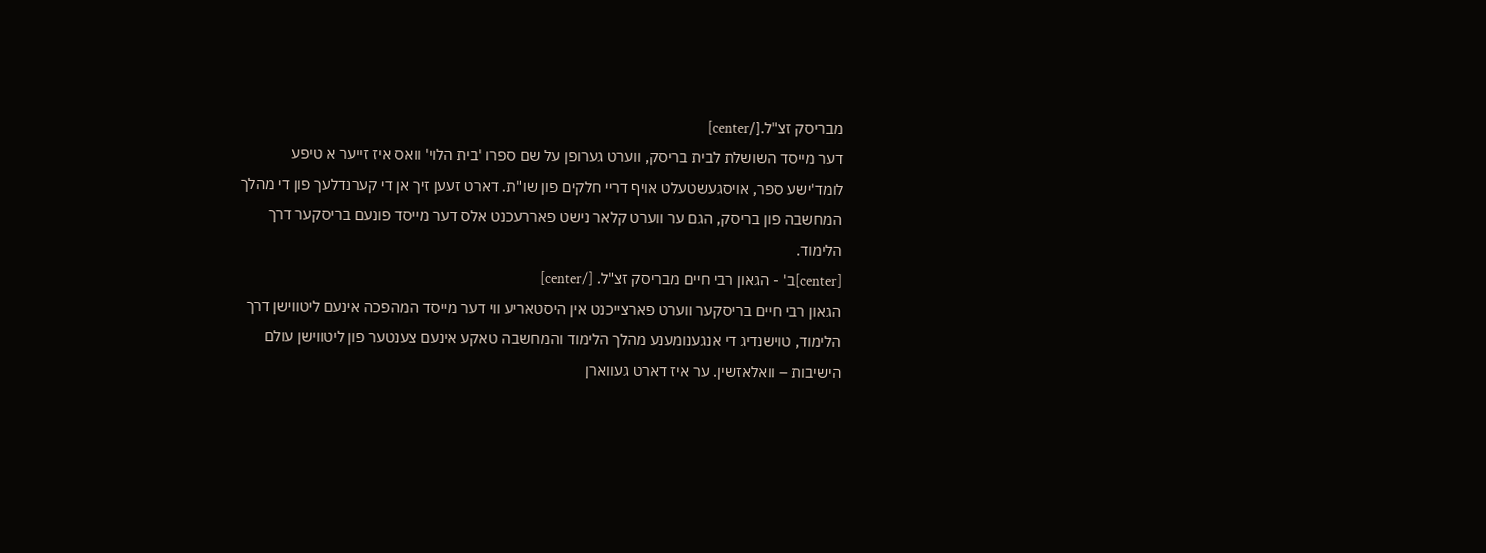מבריסק זצ"ל.[/center]
דער מייסד השושלת לבית בריסק, ווערט גערופן על שם ספרו 'בית הלוי' וואס איז זייער א טיפע לומד'ישע ספר, אויסגעשטעלט אויף דריי חלקים פון שו"ת. דארט זעען זיך אן די קערנדלעך פון די מהלך המחשבה פון בריסק, הגם ער ווערט קלאר נישט פאררעכנט אלס דער מייסד פונעם בריסקער דרך הלימוד.
[center]ב' - הגאון רבי חיים מבריסק זצ"ל. [/center]
הגאון רבי חיים בריסקער ווערט פארצייכנט אין היסטאריע ווי דער מייסד המהפכה אינעם ליטווישן דרך הלימוד, טוישנדיג די אנגענומענע מהלך הלימוד והמחשבה טאקע אינעם צענטער פון ליטווישן עולם הישיבות – וואלאזשין. ער איז דארט געווארן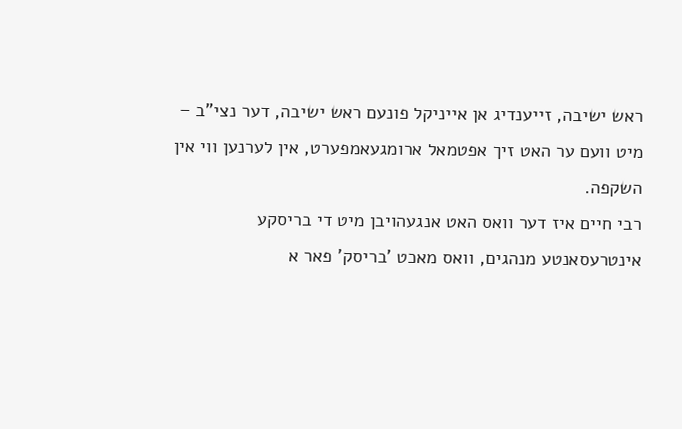ראש ישיבה, זייענדיג אן אייניקל פונעם ראש ישיבה, דער נצי"ב – מיט וועם ער האט זיך אפטמאל ארומגעאמפערט, אין לערנען ווי אין השקפה.
רבי חיים איז דער וואס האט אנגעהויבן מיט די בריסקע אינטרעסאנטע מנהגים, וואס מאכט 'בריסק' פאר א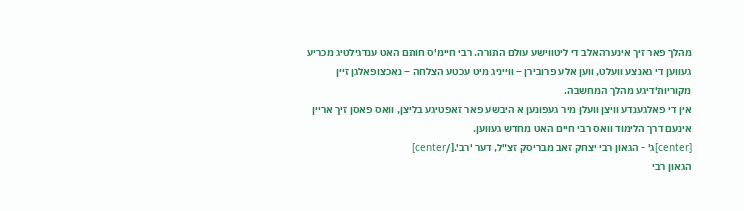מהלך פאר זיך אינערהאלב די ליטווישע עולם התורה. רבי חיימ'ס חותם האט ענדגילטיג מכריע געווען די גאנצע וועלט, ווען אלע פרובירן – ווייניג מיט עכטע הצלחה – נאכצופאלגן זיין מקוריות'דיגע מהלך המחשבה.
אין די פאלגענדע וויצן וועלן מיר געפונען א היבשע פאר זאפטיגע בליצן, וואס פאסן זיך אריין אינעם דרך הלימוד וואס רבי חיים האט מחדש געווען.
[center]ג' - הגאון רבי יצחק זאב מבריסק זצ"ל, דער 'רב'.[/center]
הגאון רבי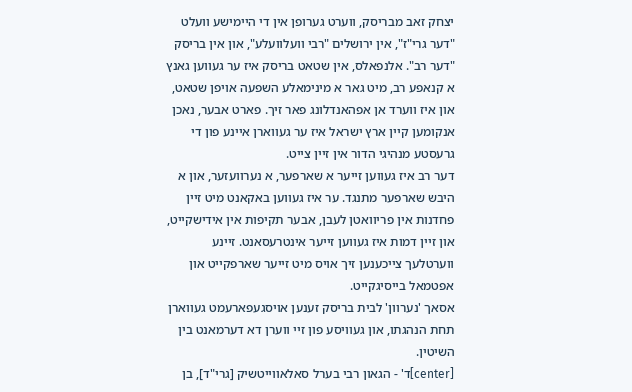יצחק זאב מבריסק, ווערט גערופן אין די היימישע וועלט "דער גרי"ז", אין ירושלים "רבי וועלוועלע", און אין בריסק "דער רב". אלנפאלס, אין שטאט בריסק איז ער געווען גאנץ א קנאפע רב, מיט גאר א מינימאלע השפעה אויפן שטאט, און איז ווערד אן אפהאנדלונג פאר זיך. פארט אבער, נאכן אנקומען קיין ארץ ישראל איז ער געווארן איינע פון די גרעסטע מנהיגי הדור אין זיין צייט.
דער רב איז געווען זייער א שארפער, א נערוועזער, און א היבש שארפער מתנגד. ער איז געווען באקאנט מיט זיין פחדנות אין פריוואטן לעבן, אבער תקיפות אין אידישקייט, און זיין דמות איז געווען זייער אינטרעסאנט. זיינע ווערטלעך צייכענען זיך אויס מיט זייער שארפקייט און אפטמאל בייסיגקייט.
אסאך 'נערוון' לבית בריסק זענען אויסגעפארעמט געווארן תחת הנהגתו, און געוויסע פון זיי ווערן דא דערמאנט בין השיטין.
[center]ד' - הגאון רבי בערל סאלאווייטשיק [גרי"ד], בן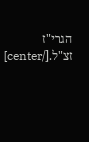הגרי"ז זצ"ל.[/center]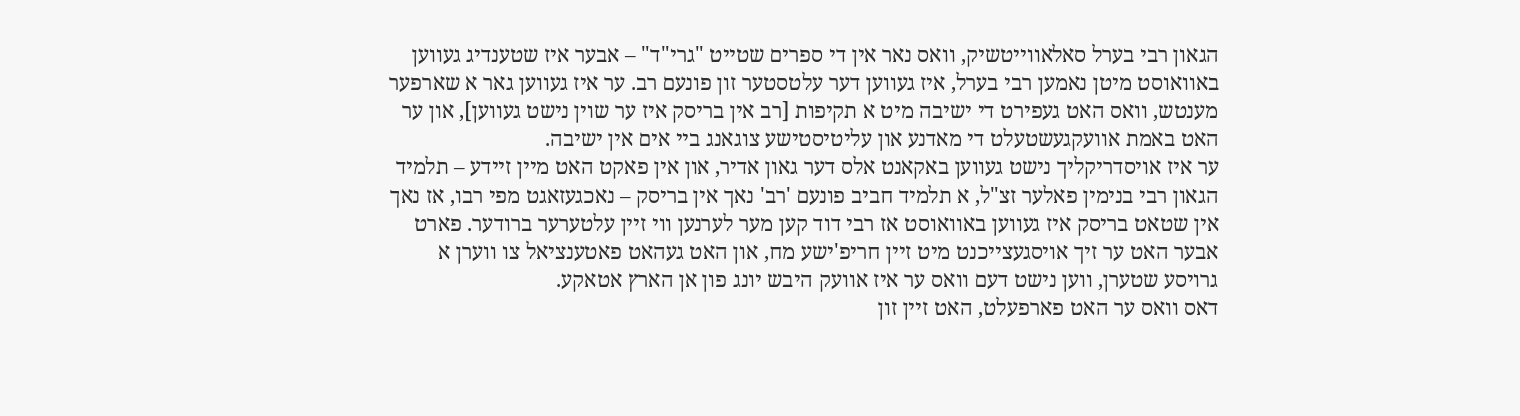הגאון רבי בערל סאלאווייטשיק, וואס נאר אין די ספרים שטייט "גרי"ד" – אבער איז שטענדיג געווען באוואוסט מיטן נאמען רבי בערל, איז געווען דער עלטסטער זון פונעם רב. ער איז געווען גאר א שארפער מענטש, וואס האט געפירט די ישיבה מיט א תקיפות [רב אין בריסק איז ער שוין נישט געווען], און ער האט באמת אוועקגעשטעלט די מאדנע און עליטיסטישע צוגאנג ביי אים אין ישיבה.
ער איז אויסדריקליך נישט געווען באקאנט אלס דער גאון אדיר, און אין פאקט האט מיין זיידע – תלמיד הגאון רבי בנימין פאלער זצ"ל, א תלמיד חביב פונעם 'רב' נאך אין בריסק – נאכגעזאגט מפי רבו, אז נאך אין שטאט בריסק איז געווען באוואוסט אז רבי דוד קען מער לערנען ווי זיין עלטערער ברודער. פארט אבער האט ער זיך אויסגעצייכנט מיט זיין חריפ'ישע מח, און האט געהאט פאטענציאל צו ווערן א גרויסע שטערן, ווען נישט דעם וואס ער איז אוועק היבש יונג פון אן הארץ אטאקע.
דאס וואס ער האט פארפעלט, האט זיין זון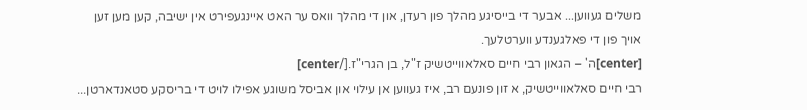משלים געווען... אבער די בייסיגע מהלך פון רעדן, און די מהלך וואס ער האט איינגעפירט אין ישיבה, קען מען זען אויך פון די פאלגענדע ווערטלעך.
[center]ה' – הגאון רבי חיים סאלאווייטשיק ז"ל, בן הגרי"ז.[/center]
רבי חיים סאלאווייטשיק, א זון פונעם רב, איז געווען אן עילוי און אביסל משוגע אפילו לויט די בריסקע סטאנדארטן...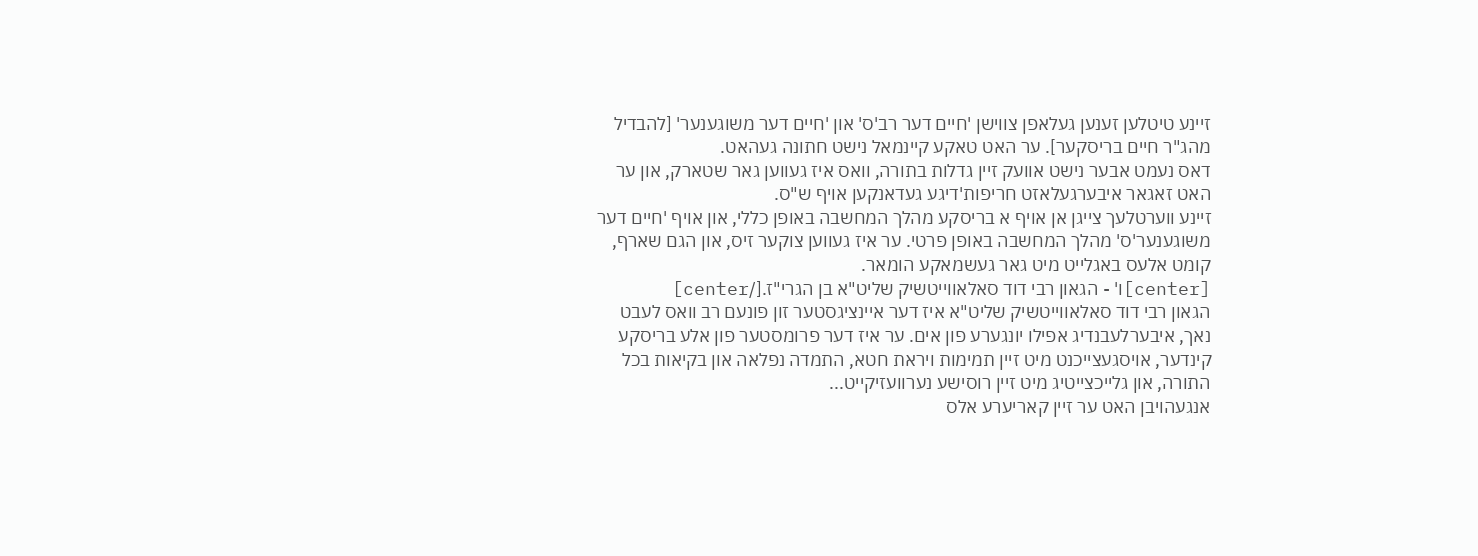זיינע טיטלען זענען געלאפן צווישן 'חיים דער רב'ס' און 'חיים דער משוגענער' [להבדיל מהג"ר חיים בריסקער]. ער האט טאקע קיינמאל נישט חתונה געהאט.
דאס נעמט אבער נישט אוועק זיין גדלות בתורה, וואס איז געווען גאר שטארק, און ער האט זאגאר איבערגעלאזט חריפות'דיגע געדאנקען אויף ש"ס.
זיינע ווערטלעך צייגן אן אויף א בריסקע מהלך המחשבה באופן כללי, און אויף 'חיים דער משוגענער'ס' מהלך המחשבה באופן פרטי. ער איז געווען צוקער זיס, און הגם שארף, קומט אלעס באגלייט מיט גאר געשמאקע הומאר.
[center]ו' - הגאון רבי דוד סאלאווייטשיק שליט"א בן הגרי"ז.[/center]
הגאון רבי דוד סאלאווייטשיק שליט"א איז דער איינציגסטער זון פונעם רב וואס לעבט נאך, איבערלעבנדיג אפילו יונגערע פון אים. ער איז דער פרומסטער פון אלע בריסקע קינדער, אויסגעצייכנט מיט זיין תמימות ויראת חטא, התמדה נפלאה און בקיאות בכל התורה, און גלייכצייטיג מיט זיין רוסישע נערוועזיקייט...
אנגעהויבן האט ער זיין קאריערע אלס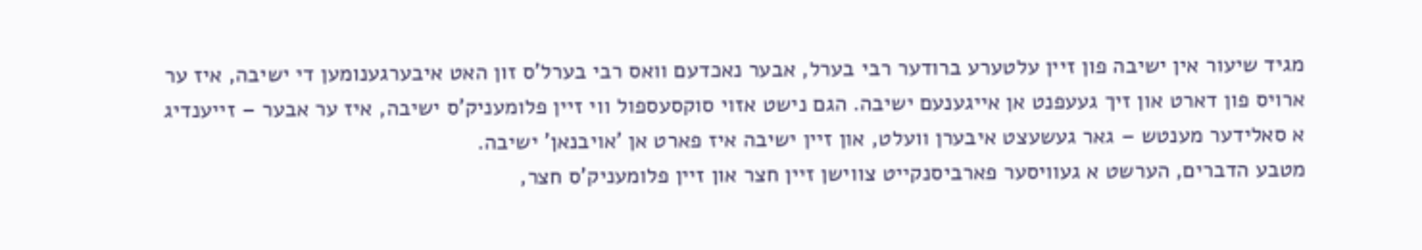מגיד שיעור אין ישיבה פון זיין עלטערע ברודער רבי בערל, אבער נאכדעם וואס רבי בערל'ס זון האט איבערגענומען די ישיבה, איז ער ארויס פון דארט און זיך געעפנט אן אייגענעם ישיבה. הגם נישט אזוי סוקסעספול ווי זיין פלומעניק'ס ישיבה, איז ער אבער – זייענדיג א סאלידער מענטש – גאר געשעצט איבערן וועלט, און זיין ישיבה איז פארט אן 'אויבנאן' ישיבה.
מטבע הדברים, הערשט א געוויסער פארביסנקייט צווישן זיין חצר און זיין פלומעניק'ס חצר,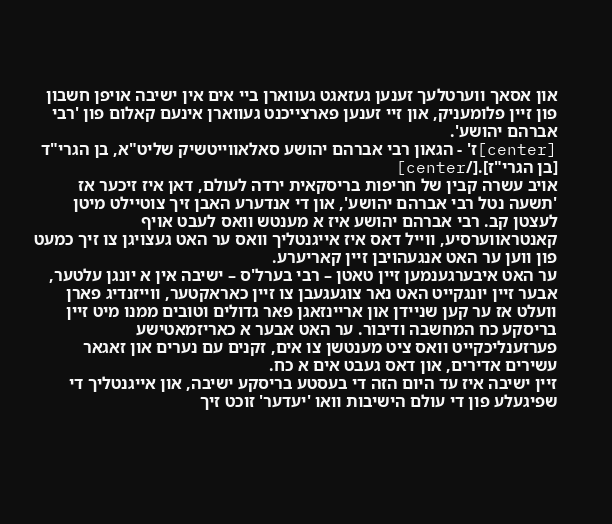און אסאך ווערטלעך זענען געזאגט געווארן ביי אים אין ישיבה אויפן חשבון פון זיין פלומעניק, און זיי זענען פארצייכנט געווארן אינעם קאלום פון 'רבי אברהם יהושע'.
[center]ז' - הגאון רבי אברהם יהושע סאלאווייטשיק שליט"א, בן הגרי"ד [בן הגרי"ז].[/center]
אויב עשרה קבין של חריפות בריסקאית ירדה לעולם, דאן איז זיכער אז 'תשעה נטל רבי אברהם יהושע', און די אנדערע האבן זיך צוטיילט מיטן לעצטן קב. רבי אברהם יהושע איז א מענטש וואס לעבט אויף קאנטראווערסיע, ווייל דאס איז אייגנטליך וואס ער האט געצויגן צו זיך כמעט פון ווען ער האט אנגעהויבן זיין קאריערע.
ער האט איבערגענמען זיין טאטן – רבי בערל'ס – ישיבה אין א יונגן עלטער, אבער זיין יונגקייט האט נאר צוגעגעבן צו זיין כאראקטער, ווייזנדיג פארן וועלט אז ער קען שניידן און אריינזאגן פאר גדולים וטובים ממנו מיט זיין בריסקע כח המחשבה ודיבור. ער האט אבער א כאריזמאטישע פערזענליכקייט וואס ציט מענטשן צו אים, זקנים עם נערים און זאגאר עשירים אדירים, און דאס געבט אים א כח.
זיין ישיבה איז עד היום הזה די בעסטע בריסקע ישיבה, און אייגנטליך די שפיגעלע פון די עולם הישיבות וואו 'יעדער' זוכט זיך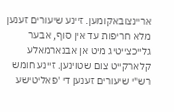אריינצובאקומען. זיינע שיעורים זענען מלא חריפות עד אין סוף, אבער גלייכצייטיג מיט אן אבנארמאלע קלארקייט צום שטוינען. זיינע חומש רש"י שיעורים זענען די 'פאליטישע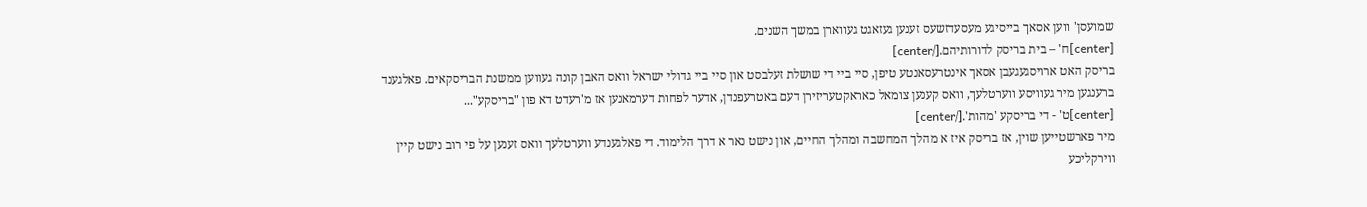שמועסן' ווען אסאך בייסיגע מעסעדזשעס זענען געזאגט געווארן במשך השנים.
[center]ח' – בית בריסק לדורותיהם.[/center]
בריסק האט ארויסגעגעבן אסאך אינטרעסאנטע טיפן, סיי ביי די שושלת זעלבסט און סיי ביי גדולי ישראל וואס האבן קונה געווען ממשנת הבריסקאים. פאלגענד ברענגען מיר געוויסע ווערטלעך, וואס קענען צומאל כאראקטעריזירן דעם באטרעפנדן, אדער לפחות דערמאנען אז מ'רעדט דא פון "בריסקע"...
[center]ט' - די בריסקע 'מהות'.[/center]
מיר פארשטייען שוין, אז בריסק איז א מהלך המחשבה ומהלך החיים, און נישט נאר א דרך הלימוד. די פאלגענדע ווערטלעך וואס זענען על פי רוב נישט קיין ווירקליכע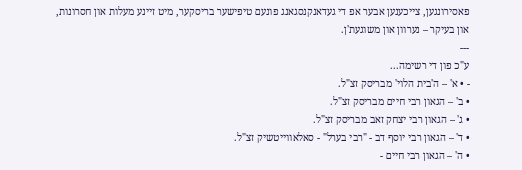פאסירונגען, צייכענען אבער אפ די געדאנקנסגאנג פונעם טיפישער בריסקער, מיט זיינע מעלות און חסרונות, און בעיקר – נערוון און משוגעת'ן.
---
ע"כ פון די רשימה...
- • א' – ה'בית הלוי' מבריסק זצ"ל.
• ב' – הגאון רבי חיים מבריסק זצ"ל.
• ג' – הגאון רבי יצחק זאב מבריסק זצ"ל.
• ד' – הגאון רבי יוסף דב - "רבי בערל" - סאלאווייטשיק זצ"ל.
• ה' – הגאון רבי חיים -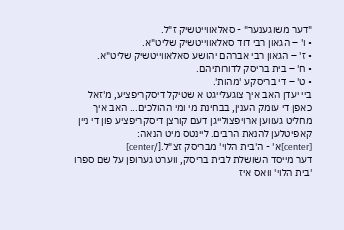"דער משוגענער" - סאלאווייטשיק ז"ל.
• ו' – הגאון רבי דוד סאלאווייטשיק שליט"א.
• ז' – הגאון רבי אברהם יהושע סאלאווייטשיק שליט"א.
• ח' – בית בריסק לדורותיהם.
• ט' – די בריסקע 'מהות'.
ביי יעדן האב איך צוגעלייגט א שטיקל דיסקריפציע, מ'זאל כאפן די עומק הענין, בבחינת מי ומי ההולכים... האב איך מחליט געווען ארויפצולייגן דעם קורצן דיסקריפציע פון די ניין קאפיטלען להנאת הרבים. ליינטס מיט הנאה:
[center]א' - ה'בית הלוי' מבריסק זצ"ל.[/center]
דער מייסד השושלת לבית בריסק, ווערט גערופן על שם ספרו 'בית הלוי' וואס איז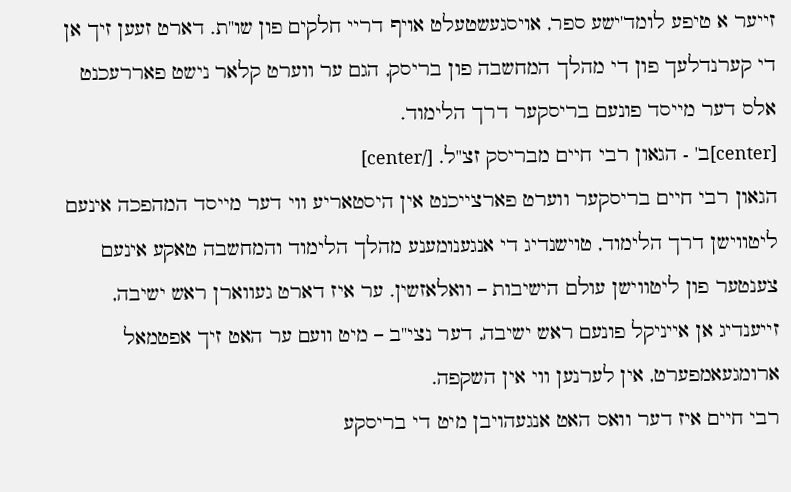זייער א טיפע לומד'ישע ספר, אויסגעשטעלט אויף דריי חלקים פון שו"ת. דארט זעען זיך אן די קערנדלעך פון די מהלך המחשבה פון בריסק, הגם ער ווערט קלאר נישט פאררעכנט אלס דער מייסד פונעם בריסקער דרך הלימוד.
[center]ב' - הגאון רבי חיים מבריסק זצ"ל. [/center]
הגאון רבי חיים בריסקער ווערט פארצייכנט אין היסטאריע ווי דער מייסד המהפכה אינעם ליטווישן דרך הלימוד, טוישנדיג די אנגענומענע מהלך הלימוד והמחשבה טאקע אינעם צענטער פון ליטווישן עולם הישיבות – וואלאזשין. ער איז דארט געווארן ראש ישיבה, זייענדיג אן אייניקל פונעם ראש ישיבה, דער נצי"ב – מיט וועם ער האט זיך אפטמאל ארומגעאמפערט, אין לערנען ווי אין השקפה.
רבי חיים איז דער וואס האט אנגעהויבן מיט די בריסקע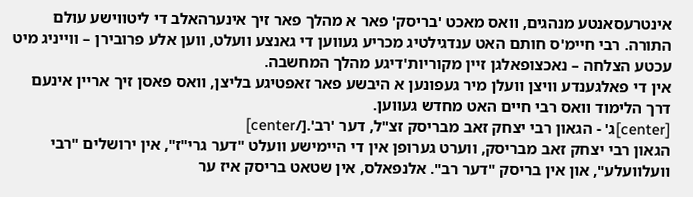אינטרעסאנטע מנהגים, וואס מאכט 'בריסק' פאר א מהלך פאר זיך אינערהאלב די ליטווישע עולם התורה. רבי חיימ'ס חותם האט ענדגילטיג מכריע געווען די גאנצע וועלט, ווען אלע פרובירן – ווייניג מיט עכטע הצלחה – נאכצופאלגן זיין מקוריות'דיגע מהלך המחשבה.
אין די פאלגענדע וויצן וועלן מיר געפונען א היבשע פאר זאפטיגע בליצן, וואס פאסן זיך אריין אינעם דרך הלימוד וואס רבי חיים האט מחדש געווען.
[center]ג' - הגאון רבי יצחק זאב מבריסק זצ"ל, דער 'רב'.[/center]
הגאון רבי יצחק זאב מבריסק, ווערט גערופן אין די היימישע וועלט "דער גרי"ז", אין ירושלים "רבי וועלוועלע", און אין בריסק "דער רב". אלנפאלס, אין שטאט בריסק איז ער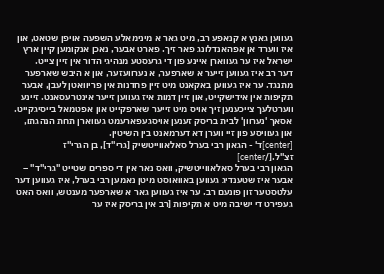געווען גאנץ א קנאפע רב, מיט גאר א מינימאלע השפעה אויפן שטאט, און איז ווערד אן אפהאנדלונג פאר זיך. פארט אבער, נאכן אנקומען קיין ארץ ישראל איז ער געווארן איינע פון די גרעסטע מנהיגי הדור אין זיין צייט.
דער רב איז געווען זייער א שארפער, א נערוועזער, און א היבש שארפער מתנגד. ער איז געווען באקאנט מיט זיין פחדנות אין פריוואטן לעבן, אבער תקיפות אין אידישקייט, און זיין דמות איז געווען זייער אינטרעסאנט. זיינע ווערטלעך צייכענען זיך אויס מיט זייער שארפקייט און אפטמאל בייסיגקייט.
אסאך 'נערוון' לבית בריסק זענען אויסגעפארעמט געווארן תחת הנהגתו, און געוויסע פון זיי ווערן דא דערמאנט בין השיטין.
[center]ד' - הגאון רבי בערל סאלאווייטשיק [גרי"ד], בן הגרי"ז זצ"ל.[/center]
הגאון רבי בערל סאלאווייטשיק, וואס נאר אין די ספרים שטייט "גרי"ד" – אבער איז שטענדיג געווען באוואוסט מיטן נאמען רבי בערל, איז געווען דער עלטסטער זון פונעם רב. ער איז געווען גאר א שארפער מענטש, וואס האט געפירט די ישיבה מיט א תקיפות [רב אין בריסק איז ער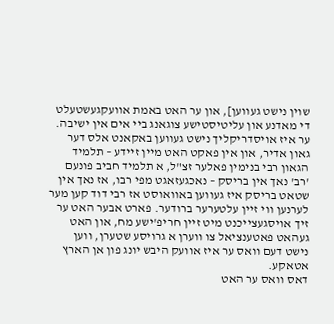שוין נישט געווען], און ער האט באמת אוועקגעשטעלט די מאדנע און עליטיסטישע צוגאנג ביי אים אין ישיבה.
ער איז אויסדריקליך נישט געווען באקאנט אלס דער גאון אדיר, און אין פאקט האט מיין זיידע – תלמיד הגאון רבי בנימין פאלער זצ"ל, א תלמיד חביב פונעם 'רב' נאך אין בריסק – נאכגעזאגט מפי רבו, אז נאך אין שטאט בריסק איז געווען באוואוסט אז רבי דוד קען מער לערנען ווי זיין עלטערער ברודער. פארט אבער האט ער זיך אויסגעצייכנט מיט זיין חריפ'ישע מח, און האט געהאט פאטענציאל צו ווערן א גרויסע שטערן, ווען נישט דעם וואס ער איז אוועק היבש יונג פון אן הארץ אטאקע.
דאס וואס ער האט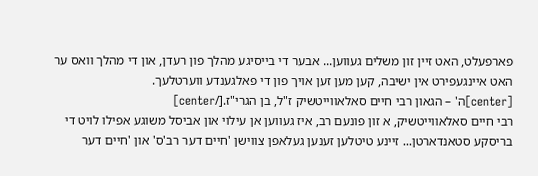פארפעלט, האט זיין זון משלים געווען... אבער די בייסיגע מהלך פון רעדן, און די מהלך וואס ער האט איינגעפירט אין ישיבה, קען מען זען אויך פון די פאלגענדע ווערטלעך.
[center]ה' – הגאון רבי חיים סאלאווייטשיק ז"ל, בן הגרי"ז.[/center]
רבי חיים סאלאווייטשיק, א זון פונעם רב, איז געווען אן עילוי און אביסל משוגע אפילו לויט די בריסקע סטאנדארטן... זיינע טיטלען זענען געלאפן צווישן 'חיים דער רב'ס' און 'חיים דער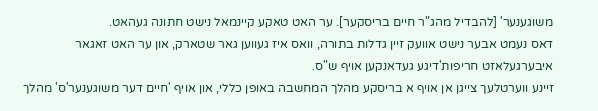משוגענער' [להבדיל מהג"ר חיים בריסקער]. ער האט טאקע קיינמאל נישט חתונה געהאט.
דאס נעמט אבער נישט אוועק זיין גדלות בתורה, וואס איז געווען גאר שטארק, און ער האט זאגאר איבערגעלאזט חריפות'דיגע געדאנקען אויף ש"ס.
זיינע ווערטלעך צייגן אן אויף א בריסקע מהלך המחשבה באופן כללי, און אויף 'חיים דער משוגענער'ס' מהלך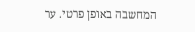המחשבה באופן פרטי. ער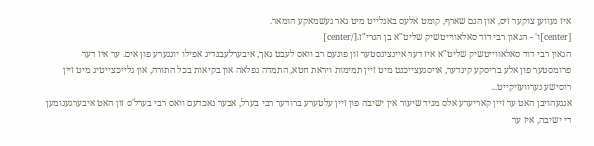איז געווען צוקער זיס, און הגם שארף, קומט אלעס באגלייט מיט גאר געשמאקע הומאר.
[center]ו' - הגאון רבי דוד סאלאווייטשיק שליט"א בן הגרי"ז.[/center]
הגאון רבי דוד סאלאווייטשיק שליט"א איז דער איינציגסטער זון פונעם רב וואס לעבט נאך, איבערלעבנדיג אפילו יונגערע פון אים. ער איז דער פרומסטער פון אלע בריסקע קינדער, אויסגעצייכנט מיט זיין תמימות ויראת חטא, התמדה נפלאה און בקיאות בכל התורה, און גלייכצייטיג מיט זיין רוסישע נערוועזיקייט...
אנגעהויבן האט ער זיין קאריערע אלס מגיד שיעור אין ישיבה פון זיין עלטערע ברודער רבי בערל, אבער נאכדעם וואס רבי בערל'ס זון האט איבערגענומען די ישיבה, איז ער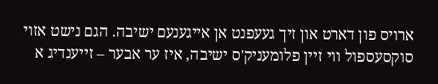ארויס פון דארט און זיך געעפנט אן אייגענעם ישיבה. הגם נישט אזוי סוקסעספול ווי זיין פלומעניק'ס ישיבה, איז ער אבער – זייענדיג א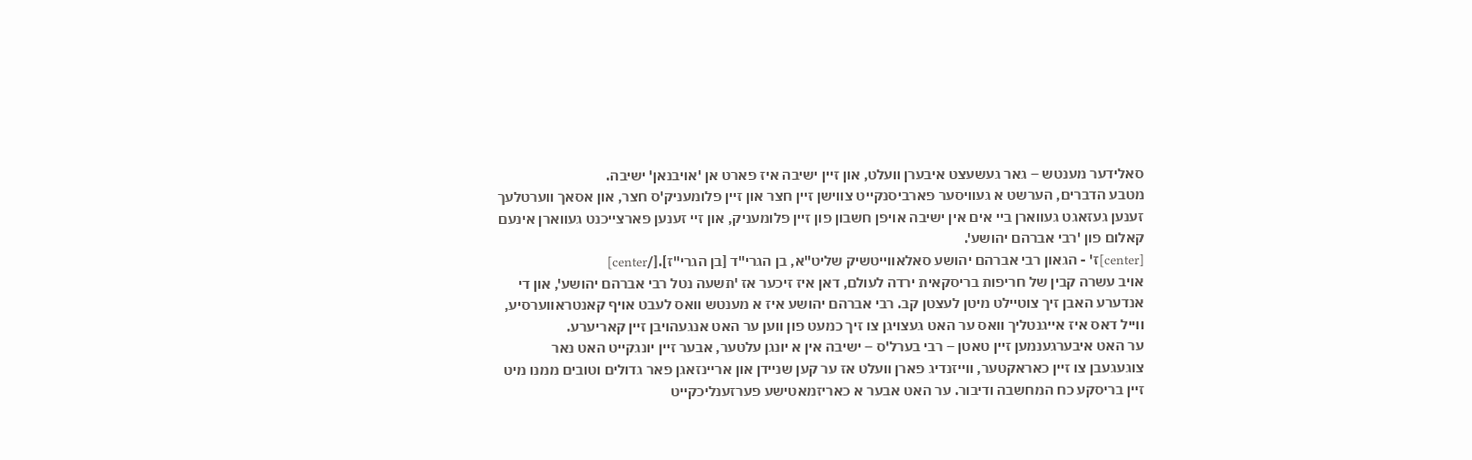סאלידער מענטש – גאר געשעצט איבערן וועלט, און זיין ישיבה איז פארט אן 'אויבנאן' ישיבה.
מטבע הדברים, הערשט א געוויסער פארביסנקייט צווישן זיין חצר און זיין פלומעניק'ס חצר, און אסאך ווערטלעך זענען געזאגט געווארן ביי אים אין ישיבה אויפן חשבון פון זיין פלומעניק, און זיי זענען פארצייכנט געווארן אינעם קאלום פון 'רבי אברהם יהושע'.
[center]ז' - הגאון רבי אברהם יהושע סאלאווייטשיק שליט"א, בן הגרי"ד [בן הגרי"ז].[/center]
אויב עשרה קבין של חריפות בריסקאית ירדה לעולם, דאן איז זיכער אז 'תשעה נטל רבי אברהם יהושע', און די אנדערע האבן זיך צוטיילט מיטן לעצטן קב. רבי אברהם יהושע איז א מענטש וואס לעבט אויף קאנטראווערסיע, ווייל דאס איז אייגנטליך וואס ער האט געצויגן צו זיך כמעט פון ווען ער האט אנגעהויבן זיין קאריערע.
ער האט איבערגענמען זיין טאטן – רבי בערל'ס – ישיבה אין א יונגן עלטער, אבער זיין יונגקייט האט נאר צוגעגעבן צו זיין כאראקטער, ווייזנדיג פארן וועלט אז ער קען שניידן און אריינזאגן פאר גדולים וטובים ממנו מיט זיין בריסקע כח המחשבה ודיבור. ער האט אבער א כאריזמאטישע פערזענליכקייט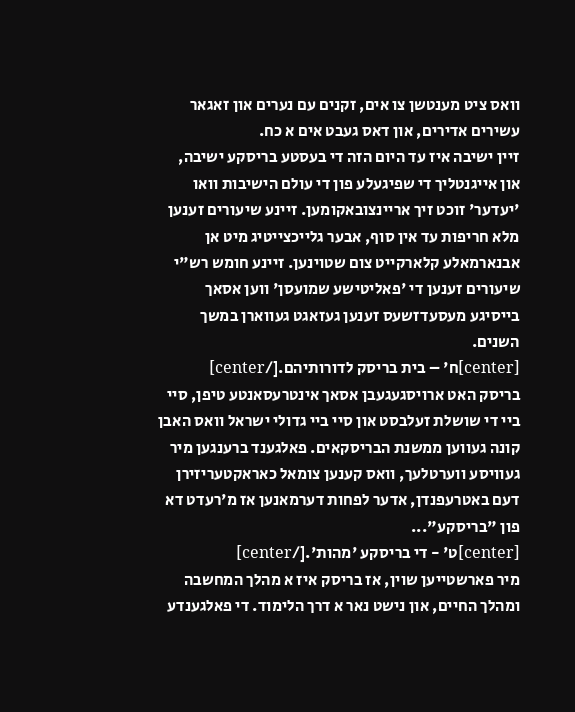וואס ציט מענטשן צו אים, זקנים עם נערים און זאגאר עשירים אדירים, און דאס געבט אים א כח.
זיין ישיבה איז עד היום הזה די בעסטע בריסקע ישיבה, און אייגנטליך די שפיגעלע פון די עולם הישיבות וואו 'יעדער' זוכט זיך אריינצובאקומען. זיינע שיעורים זענען מלא חריפות עד אין סוף, אבער גלייכצייטיג מיט אן אבנארמאלע קלארקייט צום שטוינען. זיינע חומש רש"י שיעורים זענען די 'פאליטישע שמועסן' ווען אסאך בייסיגע מעסעדזשעס זענען געזאגט געווארן במשך השנים.
[center]ח' – בית בריסק לדורותיהם.[/center]
בריסק האט ארויסגעגעבן אסאך אינטרעסאנטע טיפן, סיי ביי די שושלת זעלבסט און סיי ביי גדולי ישראל וואס האבן קונה געווען ממשנת הבריסקאים. פאלגענד ברענגען מיר געוויסע ווערטלעך, וואס קענען צומאל כאראקטעריזירן דעם באטרעפנדן, אדער לפחות דערמאנען אז מ'רעדט דא פון "בריסקע"...
[center]ט' - די בריסקע 'מהות'.[/center]
מיר פארשטייען שוין, אז בריסק איז א מהלך המחשבה ומהלך החיים, און נישט נאר א דרך הלימוד. די פאלגענדע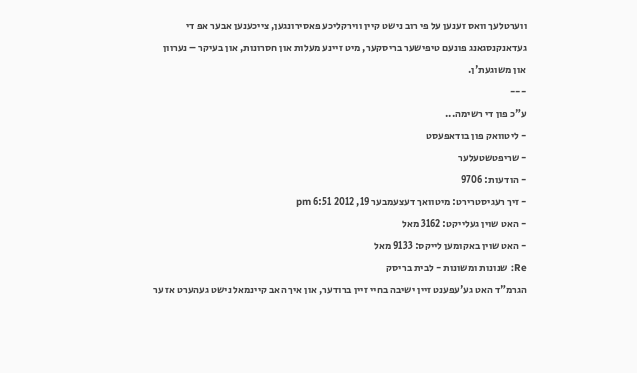ווערטלעך וואס זענען על פי רוב נישט קיין ווירקליכע פאסירונגען, צייכענען אבער אפ די געדאנקנסגאנג פונעם טיפישער בריסקער, מיט זיינע מעלות און חסרונות, און בעיקר – נערוון און משוגעת'ן.
---
ע"כ פון די רשימה...
- ליטוואק פון בודאפעסט
- שריפטשטעלער
- הודעות: 9706
- זיך רעגיסטרירט: מיטוואך דעצעמבער 19, 2012 6:51 pm
- האט שוין געלייקט: 3162 מאל
- האט שוין באקומען לייקס: 9133 מאל
Re: שנונות ומשונות - לבית בריסק
הגרמ"ד האט גע'עפענט זיין ישיבה בחיי זיין ברודער, און איך האב קיינמאל נישט געהערט אז ער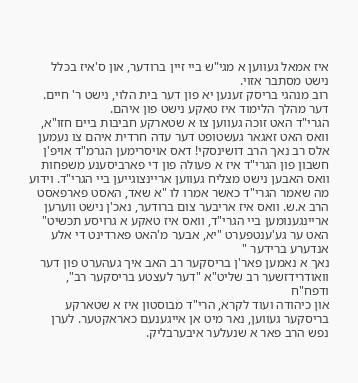איז אמאל געווען א מגי"ש ביי זיין ברודער, און ס'איז בכלל נישט מסתבר אזוי.
רוב מנהגי בריסק זענען יא פון דער בית הלוי, נישט ר' חיים. דער מהלך הלימוד איז טאקע נישט פון איהם.
הגרי"ד האט זוכה געווען צו א שטארקע חביבות ביים חזו"א, וואס האט זאגאר געשטופט דער עדה חרדית איהם צו נעמען אלס רב נאך הרב דושינסקי! דאס אויסרימען הגרמ"ד אויפ'ן חשבון פון הגרי"ד איז א פעולה פון די פארביסענע משפחות וואס האבען נישט מצליח געווען אריינצוגייען ביי הגרי"ד. וידוע מה שאמר הגרי"ד כאשר אמרו לו "א שאד, האסט פארפאסט הרב א.ש. וואס איז אריבער צום ברודער, נאכ'ן נישט ווערען אריינגענומען ביי הגרי"ד, וואס איז טאקע א גרויסע תכשיט"
האט ער גע'ענטפערט "יא, אבער מ'האט פארדינט די אלע אנדערע ברידער "
נאך א נאמען פאר'ן בריסקער רב האב איך געהערט פון דער וואודרידזשער רב שליט"א "דער לעצטע בריסקער רב", ודפח"ח
און כיהודה ועוד לקרא, הרי"ד מבוסטון איז א שטארקע בריסקער געווען, נאר מיט אן אייגענעם כאראקטער. לערן נפש הרב פאר א שנעלער איבערבליק.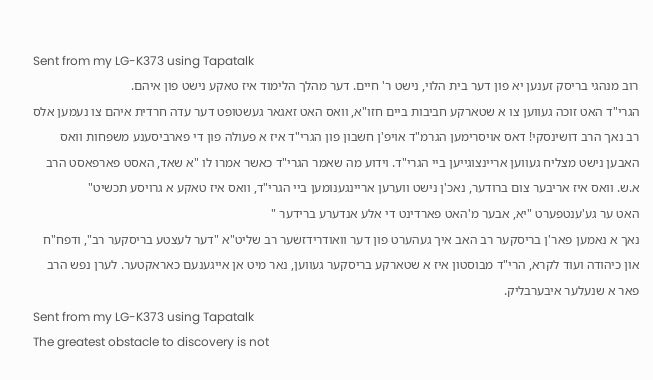Sent from my LG-K373 using Tapatalk
רוב מנהגי בריסק זענען יא פון דער בית הלוי, נישט ר' חיים. דער מהלך הלימוד איז טאקע נישט פון איהם.
הגרי"ד האט זוכה געווען צו א שטארקע חביבות ביים חזו"א, וואס האט זאגאר געשטופט דער עדה חרדית איהם צו נעמען אלס רב נאך הרב דושינסקי! דאס אויסרימען הגרמ"ד אויפ'ן חשבון פון הגרי"ד איז א פעולה פון די פארביסענע משפחות וואס האבען נישט מצליח געווען אריינצוגייען ביי הגרי"ד. וידוע מה שאמר הגרי"ד כאשר אמרו לו "א שאד, האסט פארפאסט הרב א.ש. וואס איז אריבער צום ברודער, נאכ'ן נישט ווערען אריינגענומען ביי הגרי"ד, וואס איז טאקע א גרויסע תכשיט"
האט ער גע'ענטפערט "יא, אבער מ'האט פארדינט די אלע אנדערע ברידער "
נאך א נאמען פאר'ן בריסקער רב האב איך געהערט פון דער וואודרידזשער רב שליט"א "דער לעצטע בריסקער רב", ודפח"ח
און כיהודה ועוד לקרא, הרי"ד מבוסטון איז א שטארקע בריסקער געווען, נאר מיט אן אייגענעם כאראקטער. לערן נפש הרב פאר א שנעלער איבערבליק.
Sent from my LG-K373 using Tapatalk
The greatest obstacle to discovery is not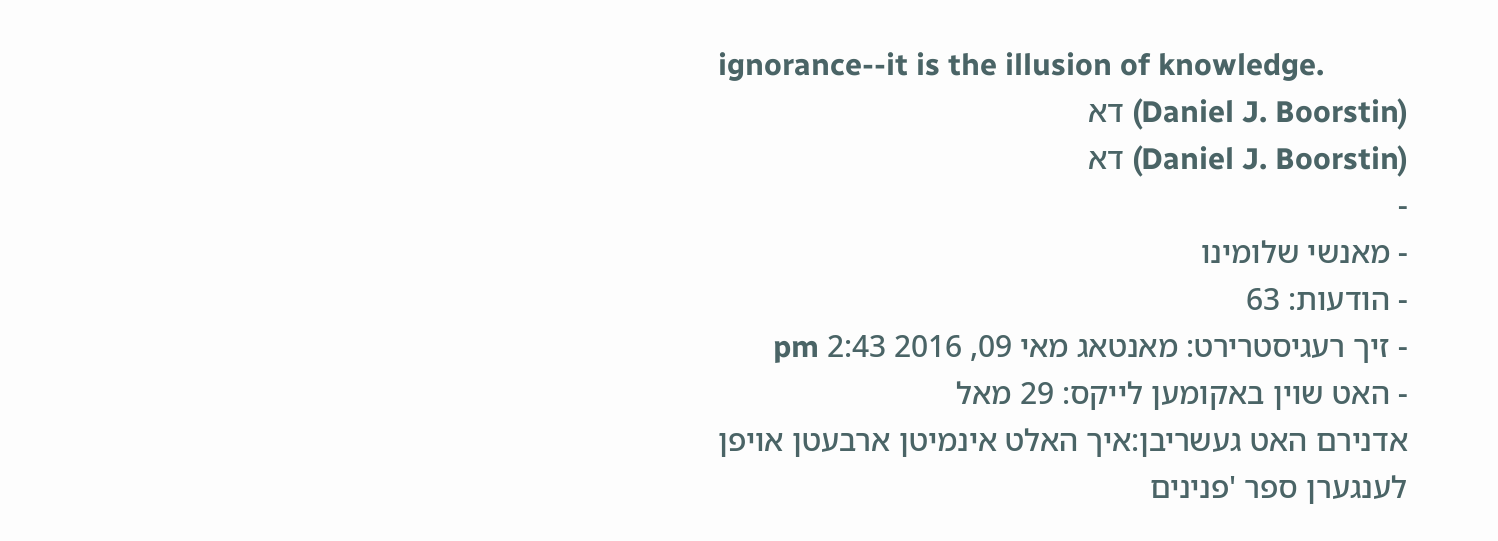ignorance--it is the illusion of knowledge.
(Daniel J. Boorstin) דא
(Daniel J. Boorstin) דא
-
- מאנשי שלומינו
- הודעות: 63
- זיך רעגיסטרירט: מאנטאג מאי 09, 2016 2:43 pm
- האט שוין באקומען לייקס: 29 מאל
אדנירם האט געשריבן:איך האלט אינמיטן ארבעטן אויפן לענגערן ספר 'פנינים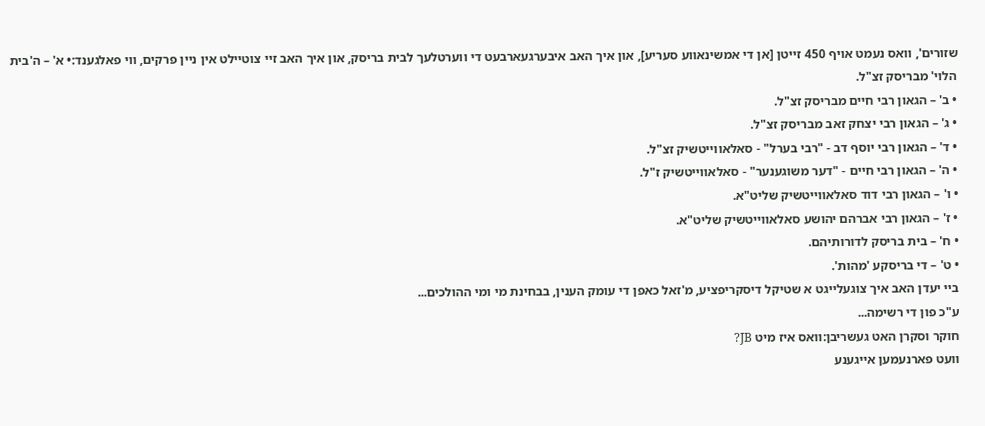שזורים', וואס נעמט אויף 450 זייטן [אן די אמשינאווע סעריע], און איך האב איבערגעארבעט די ווערטלעך לבית בריסק, און איך האב זיי צוטיילט אין ניין פרקים, ווי פאלגענד:• א' – ה'בית הלוי' מבריסק זצ"ל.
• ב' – הגאון רבי חיים מבריסק זצ"ל.
• ג' – הגאון רבי יצחק זאב מבריסק זצ"ל.
• ד' – הגאון רבי יוסף דב - "רבי בערל" - סאלאווייטשיק זצ"ל.
• ה' – הגאון רבי חיים - "דער משוגענער" - סאלאווייטשיק ז"ל.
• ו' – הגאון רבי דוד סאלאווייטשיק שליט"א.
• ז' – הגאון רבי אברהם יהושע סאלאווייטשיק שליט"א.
• ח' – בית בריסק לדורותיהם.
• ט' – די בריסקע 'מהות'.
ביי יעדן האב איך צוגעלייגט א שטיקל דיסקריפציע, מ'זאל כאפן די עומק הענין, בבחינת מי ומי ההולכים...
ע"כ פון די רשימה...
חוקר וסקרן האט געשריבן:וואס איז מיט JB?
וועט פארנעמען אייגענע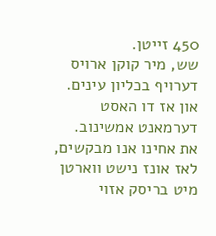450 זייטן.
שש, מיר קוקן ארויס דערויף בכליון עינים.
און אז דו האסט דערמאנט אמשינוב. את אחינו אנו מבקשים, לאז אונז נישט ווארטן מיט בריסק אזוי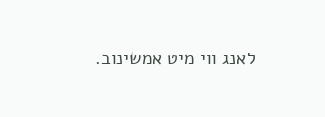לאנג ווי מיט אמשינוב.